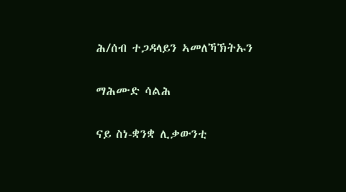ሕ/ሰብ ተጋዳላይን ኣመለኻኽትኡን

ማሕሙድ ሳልሕ

ናይ ስነ-ቋንቋ ሊቃውንቲ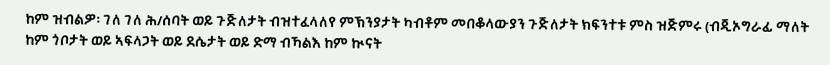ከም ዝብልዎ፡ ገለ ገለ ሕ/ሰባት ወይ ጉጅለታት ብዝተፈላለየ ምኽንያታት ካብቶም መበቆላውያን ጉጅለታት ክፍንተቱ ምስ ዝጅምሩ (ብጂኦግራፊ ማለት ከም ጎቦታት ወይ ኣፍላጋት ወይ ደሴታት ወይ ድማ ብኻልእ ከም ኲናት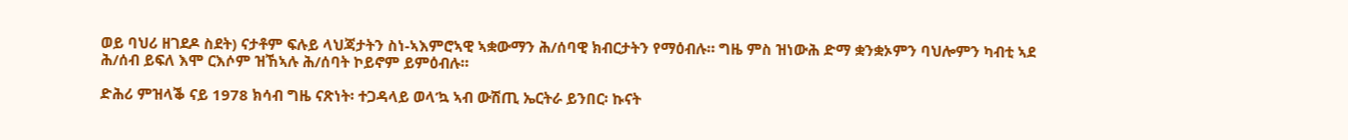ወይ ባህሪ ዘገደዶ ስደት) ናታቶም ፍሉይ ላህጃታትን ስነ-ኣእምሮኣዊ ኣቋውማን ሕ/ሰባዊ ክብርታትን የማዕብሉ። ግዜ ምስ ዝነውሕ ድማ ቋንቋኦምን ባህሎምን ካብቲ ኣደ ሕ/ሰብ ይፍለ እሞ ርእሶም ዝኸኣሉ ሕ/ሰባት ኮይኖም ይምዕብሉ።

ድሕሪ ምዝላቕ ናይ 1978 ክሳብ ግዜ ናጽነት፡ ተጋዳላይ ወላ’ኳ ኣብ ውሽጢ ኤርትራ ይንበር፡ ኩናት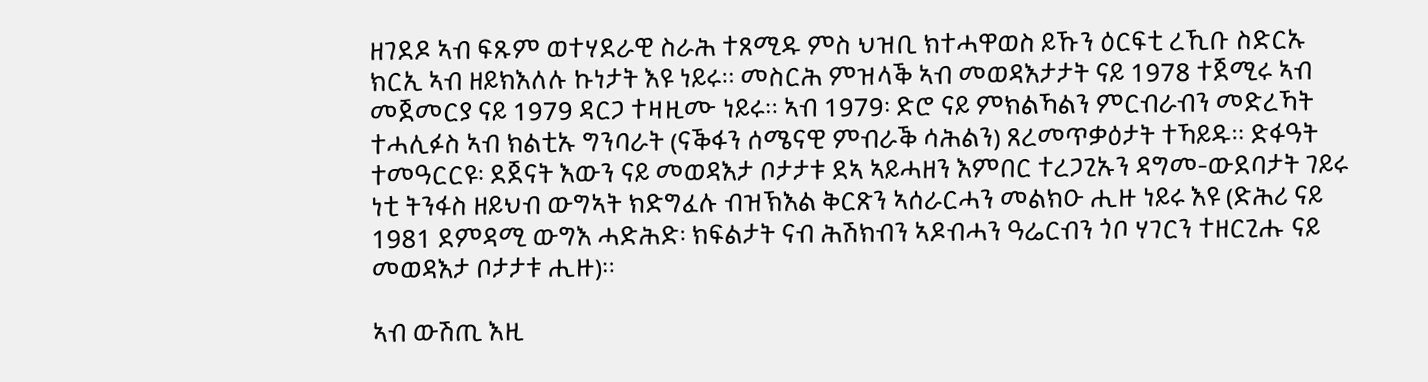ዘገደዶ ኣብ ፍጹም ወተሃደራዊ ስራሕ ተጸሚዱ ምስ ህዝቢ ክተሓዋወስ ይኹን ዕርፍቲ ረኺቡ ስድርኡ ክርኢ ኣብ ዘይክእለሉ ኩነታት እዩ ነይሩ። መስርሕ ምዝላቕ ኣብ መወዳእታታት ናይ 1978 ተጀሚሩ ኣብ መጀመርያ ናይ 1979 ዳርጋ ተዛዚሙ ነይሩ። ኣብ 1979፡ ድሮ ናይ ምክልኻልን ምርብራብን መድረኻት ተሓሊፉስ ኣብ ክልቲኡ ግንባራት (ናቕፋን ሰሜናዊ ምብራቕ ሳሕልን) ጸረመጥቃዕታት ተኻይዱ። ድፋዓት ተመዓርርዩ፡ ደጀናት እውን ናይ መወዳእታ ቦታታቱ ደኣ ኣይሓዘን እምበር ተረጋጊኡን ዳግመ-ውደባታት ገይሩ ነቲ ትንፋስ ዘይህብ ውግኣት ክድግፈሉ ብዝኽእል ቅርጽን ኣሰራርሓን መልክዑ ሒዙ ነይሩ እዩ (ድሕሪ ናይ 1981 ደምዳሚ ውግእ ሓድሕድ፡ ክፍልታት ናብ ሕሽክብን ኣዶብሓን ዓሬርብን ጎቦ ሃገርን ተዘርጊሑ ናይ መወዳእታ ቦታታቱ ሒዙ)።

ኣብ ውሽጢ እዚ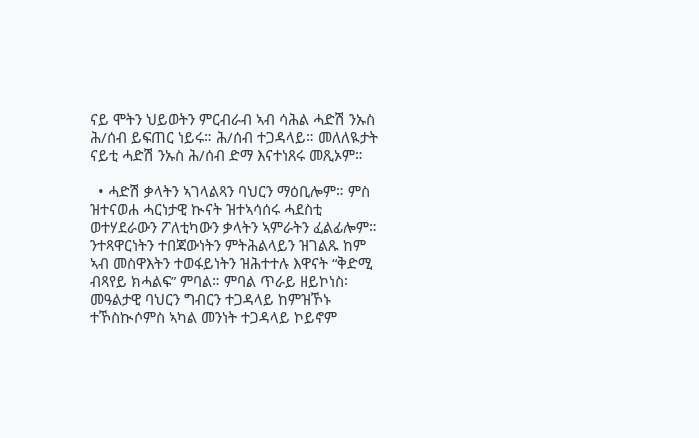ናይ ሞትን ህይወትን ምርብራብ ኣብ ሳሕል ሓድሽ ንኡስ ሕ/ሰብ ይፍጠር ነይሩ። ሕ/ሰብ ተጋዳላይ። መለለዪታት ናይቲ ሓድሽ ንኡስ ሕ/ሰብ ድማ እናተነጸሩ መጺኦም።

  • ሓድሽ ቃላትን ኣገላልጻን ባህርን ማዕቢሎም። ምስ ዝተናወሐ ሓርነታዊ ኲናት ዝተኣሳሰሩ ሓደስቲ ወተሃደራውን ፖለቲካውን ቃላትን ኣምራትን ፈልፊሎም። ንተጻዋርነትን ተበጃውነትን ምትሕልላይን ዝገልጹ ከም ኣብ መስዋእትን ተወፋይነትን ዝሕተተሉ እዋናት “ቅድሚ ብጻየይ ክሓልፍ” ምባል። ምባል ጥራይ ዘይኮነስ፡  መዓልታዊ ባህርን ግብርን ተጋዳላይ ከምዝኾኑ ተኾስኲሶምስ ኣካል መንነት ተጋዳላይ ኮይኖም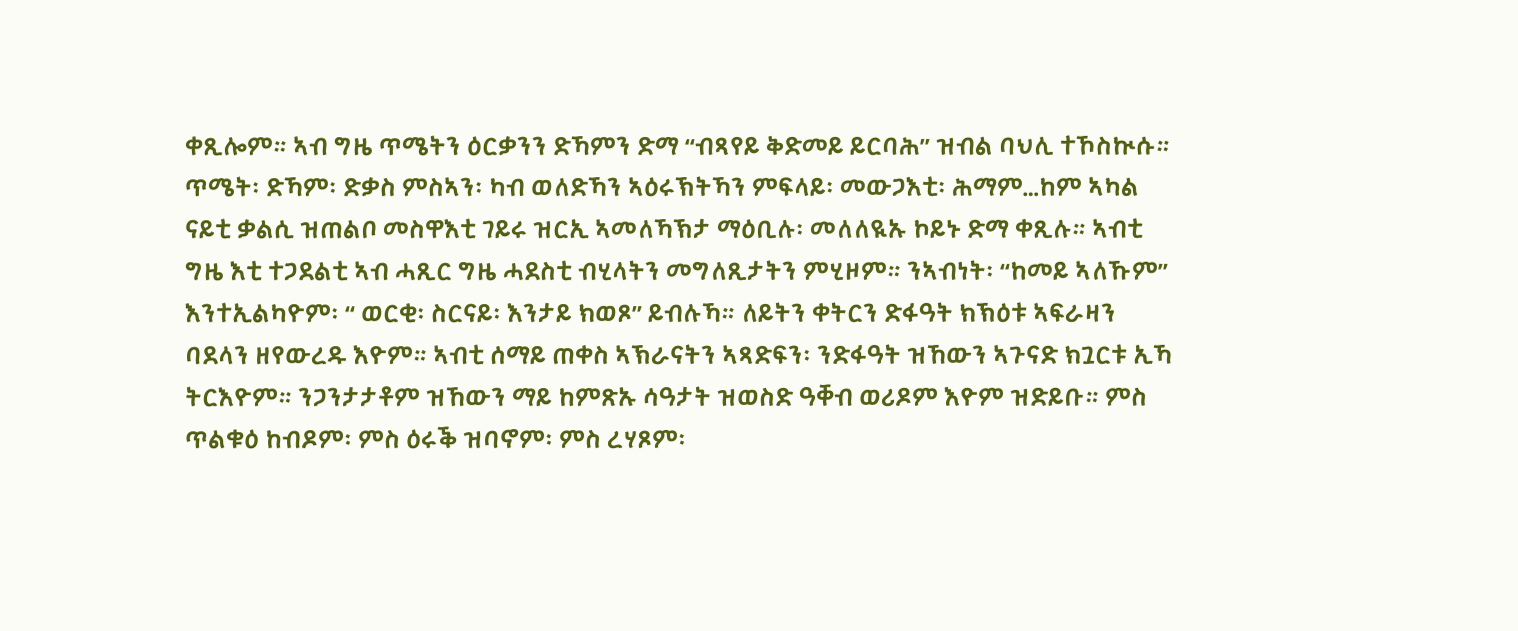ቀጺሎም። ኣብ ግዜ ጥሜትን ዕርቃንን ድኻምን ድማ “ብጻየይ ቅድመይ ይርባሕ” ዝብል ባህሊ ተኾስኲሱ። ጥሜት፡ ድኻም፡ ድቃስ ምስኣን፡ ካብ ወለድኻን ኣዕሩኽትኻን ምፍላይ፡ መውጋእቲ፡ ሕማም…ከም ኣካል ናይቲ ቃልሲ ዝጠልቦ መስዋእቲ ገይሩ ዝርኢ ኣመለኻኽታ ማዕቢሉ፡ መለለዪኡ ኮይኑ ድማ ቀጺሉ። ኣብቲ ግዜ እቲ ተጋደልቲ ኣብ ሓጺር ግዜ ሓደስቲ ብሂላትን መግለጺታትን ምሂዞም። ንኣብነት፡ “ከመይ ኣለኹም” እንተኢልካዮም፡ “ ወርቂ፡ ስርናይ፡ እንታይ ክወጾ” ይብሉኻ። ለይትን ቀትርን ድፋዓት ክኽዕቱ ኣፍራዛን ባደላን ዘየውረዱ እዮም። ኣብቲ ሰማይ ጠቀስ ኣኽራናትን ኣጻድፍን፡ ንድፋዓት ዝኸውን ኣጉናድ ክጓርቱ ኢኻ ትርእዮም። ንጋንታታቶም ዝኸውን ማይ ከምጽኡ ሳዓታት ዝወስድ ዓቐብ ወሪዶም እዮም ዝድይቡ። ምስ ጥልቁዕ ከብዶም፡ ምስ ዕሩቕ ዝባኖም፡ ምስ ረሃጾም፡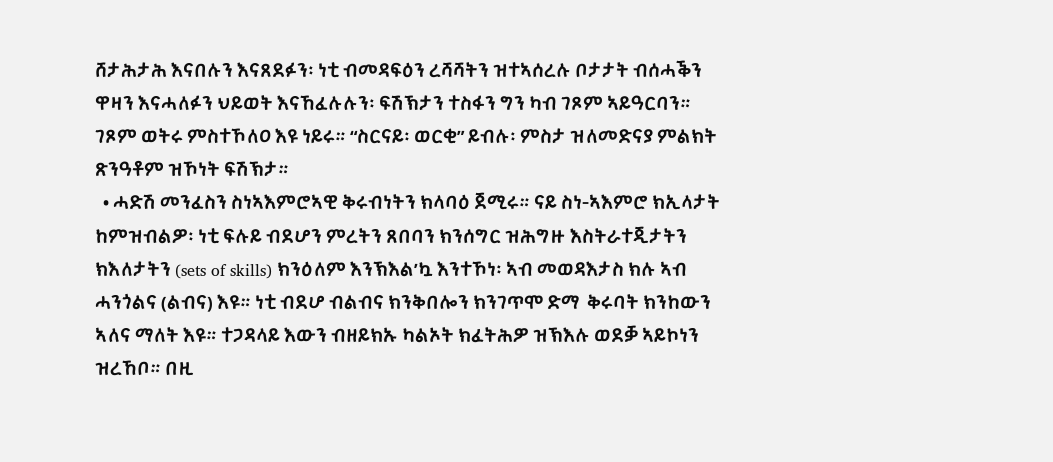ሸታሕታሕ እናበሉን እናጸደፉን፡ ነቲ ብመዳፍዕን ረሻሻትን ዝተኣሰረሉ ቦታታት ብሰሓቕን ዋዛን እናሓለፉን ህይወት እናኸፈሉሉን፡ ፍሽኽታን ተስፋን ግን ካብ ገጾም ኣይዓርባን። ገጾም ወትሩ ምስተኾለዐ እዩ ነይሩ። “ስርናይ፡ ወርቂ” ይብሉ፡ ምስታ ዝለመድናያ ምልክት ጽንዓቶም ዝኾነት ፍሽኽታ።
  • ሓድሽ መንፈስን ስነኣእምሮኣዊ ቅሩብነትን ክላባዕ ጀሚሩ። ናይ ስነ-ኣእምሮ ክኢላታት ከምዝብልዎ፡ ነቲ ፍሉይ ብደሆን ምረትን ጸበባን ክንሰግር ዝሕግዙ እስትራተጂታትን ክእለታትን (sets of skills) ክንዕለም እንኽእል’ኳ እንተኾነ፡ ኣብ መወዳእታስ ክሉ ኣብ ሓንጎልና (ልብና) እዩ። ነቲ ብደሆ ብልብና ክንቅበሎን ክንገጥሞ ድማ  ቅሩባት ክንከውን ኣለና ማለት እዩ። ተጋዳላይ እውን ብዘይክኡ ካልኦት ክፈትሕዎ ዝኽእሉ ወደቓ ኣይኮነን ዝረኸቦ። በዚ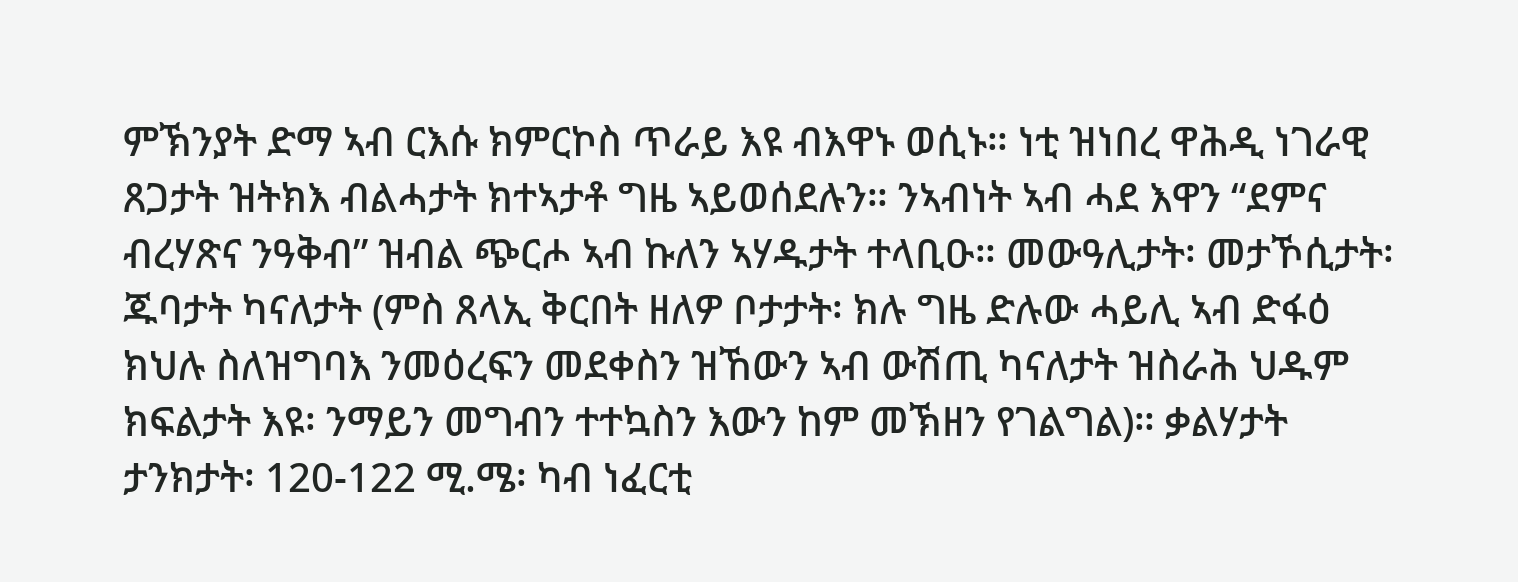ምኽንያት ድማ ኣብ ርእሱ ክምርኮስ ጥራይ እዩ ብእዋኑ ወሲኑ። ነቲ ዝነበረ ዋሕዲ ነገራዊ ጸጋታት ዝትክእ ብልሓታት ክተኣታቶ ግዜ ኣይወሰደሉን። ንኣብነት ኣብ ሓደ እዋን “ደምና ብረሃጽና ንዓቅብ” ዝብል ጭርሖ ኣብ ኩለን ኣሃዱታት ተላቢዑ። መውዓሊታት፡ መታኾሲታት፡ ጁባታት ካናለታት (ምስ ጸላኢ ቅርበት ዘለዎ ቦታታት፡ ክሉ ግዜ ድሉው ሓይሊ ኣብ ድፋዕ ክህሉ ስለዝግባእ ንመዕረፍን መደቀስን ዝኸውን ኣብ ውሽጢ ካናለታት ዝስራሕ ህዱም ክፍልታት እዩ፡ ንማይን መግብን ተተኳስን እውን ከም መኽዘን የገልግል)። ቃልሃታት ታንክታት፡ 120-122 ሚ.ሜ፡ ካብ ነፈርቲ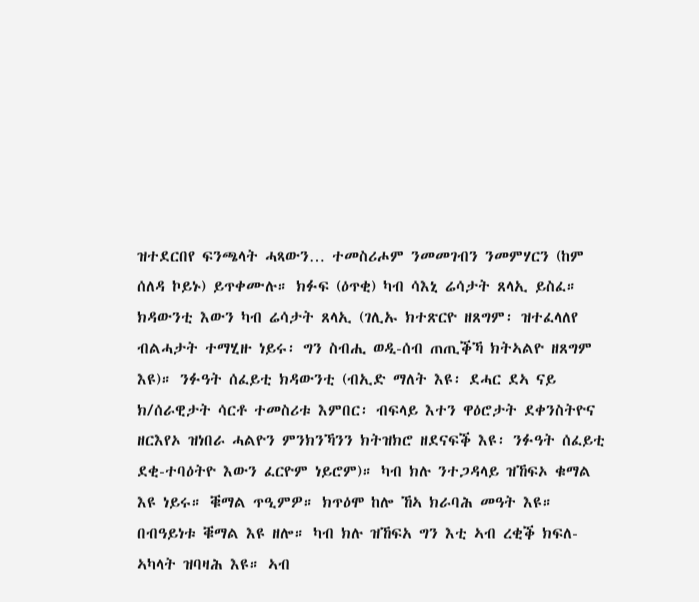ዝተደርበየ ፍንጫላት ሓጻውን… ተመስሪሖም ንመመገብን ንመምሃርን (ከም ሰለዳ ኮይኑ) ይጥቀሙሉ። ክፉፍ (ዕጥቂ) ካብ ሳእኒ ሬሳታት ጸላኢ ይስፈ። ክዳውንቲ እውን ካብ ሬሳታት ጸላኢ (ገሊኡ ክተጽርዮ ዘጸግም፡ ዝተፈላለየ ብልሓታት ተማሂዙ ነይሩ፡ ግን ስብሒ ወዲ-ሰብ ጠጢቕኻ ክትኣልዮ ዘጸግም እዩ)። ንፉዓት ሰፈይቲ ክዳውንቲ (ብኢድ ማለት እዩ፡ ደሓር ደኣ ናይ ክ/ሰራዊታት ሳርቶ ተመስሪቱ እምበር፡ ብፍላይ እተን ዋዕሮታት ደቀንስትዮና ዘርእየኦ ዝነበራ ሓልዮን ምንክንኻንን ክትዝክሮ ዘደናፍቕ እዩ፡ ንፉዓት ሰፈይቲ ደቂ-ተባዕትዮ እውን ፈርዮም ነይሮም)። ካብ ክሉ ንተጋዳላይ ዝኸፍኦ ቁማል እዩ ነይሩ። ቑማል ጥዒምዎ። ክጥዕሞ ከሎ ኸኣ ክራባሕ መዓት እዩ። በብዓይነቱ ቑማል እዩ ዘሎ። ካብ ክሉ ዝኸፍአ ግን እቲ ኣብ ረቂቕ ክፍለ-ኣካላት ዝባዛሕ እዩ። ኣብ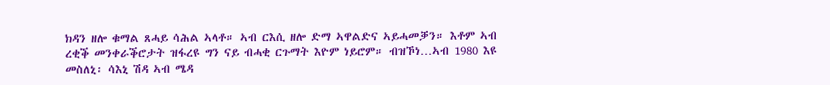ክዳን ዘሎ ቁማል ጸሓይ ሳሕል ኣላቶ። ኣብ ርእሲ ዘሎ ድማ ኣዋልድና ኣይሓመቓን። እቶም ኣብ ረቂቕ መንቀራቕሮታት ዝፋረዩ ግን ናይ ብሓቂ ርጉማት እዮም ነይሮም። ብዝኾነ…ኣብ 1980 እዩ መስለኒ፡ ሳእኒ ሽዳ ኣብ ሜዳ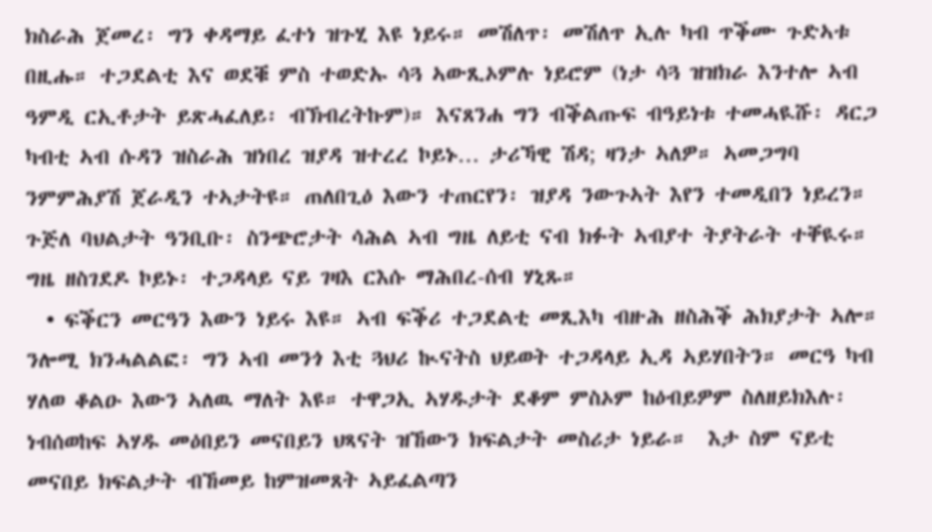ክስራሕ ጀመረ፡ ግን ቀዳማይ ፈተነ ዝጉሂ እዩ ነይሩ። መሽለጥ፡ መሽለጥ ኢሉ ካብ ጥቕሙ ጉድኣቱ በዚሑ። ተጋደልቲ እና ወደቑ ምስ ተወድኡ ሳጓ ኣውጺኦምሉ ነይሮም (ነታ ሳጓ ዝዝክራ እንተሎ ኣብ ዓምዲ ርኢቶታት ይጽሓፈለይ፡ ብኽብረትኩም)። እናጸንሐ ግን ብቕልጡፍ ብዓይነቱ ተመሓዪሹ፡ ዳርጋ ካብቲ ኣብ ሱዳን ዝስራሕ ዝነበረ ዝያዳ ዝተረረ ኮይኑ… ታሪኻዊ ሽዳ; ዛንታ ኣለዎ። ኣመጋግባ ንምምሕያሽ ጀራዲን ተኣታትዩ። ጠለበጊዕ እውን ተጠርየን፡ ዝያዳ ንውጉኣት እየን ተመዲበን ነይረን። ጉጅለ ባህልታት ዓንቢቡ፡ ስንጭሮታት ሳሕል ኣብ ግዜ ለይቲ ናብ ክፉት ኣብያተ ትያትራት ተቐዪሩ። ግዜ ዘስገደዶ ኮይኑ፡ ተጋዳላይ ናይ ገዛእ ርእሱ ማሕበረ-ሰብ ሃኒጹ።
  • ፍቕርን መርዓን እውን ነይሩ እዩ። ኣብ ፍቕሪ ተጋደልቲ መጺእካ ብዙሕ ዘስሕቕ ሕክያታት ኣሎ። ንሎሚ ክንሓልልፎ፡ ግን ኣብ መንጎ እቲ ጓህሪ ኲናትስ ህይወት ተጋዳላይ ኢዳ ኣይሃበትን። መርዓ ካብ ሃለወ ቆልዑ እውን ኣለዉ ማለት እዩ። ተዋጋኢ ኣሃዱታት ደቆም ምስኦም ከዕብይዎም ስለዘይክእሉ፡ ነብሰወከፍ ኣሃዱ መዕበይን መናበይን ህጻናት ዝኸውን ክፍልታት መስሪታ ነይራ።  እታ ስም ናይቲ መናበይ ክፍልታት ብኸመይ ከምዝመጸት ኣይፈልጣን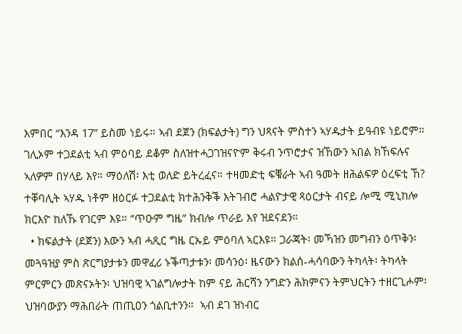እምበር “እንዳ 17” ይስመ ነይሩ። ኣብ ደጀን (ክፍልታት) ግን ህጻናት ምስተን ኣሃዱታት ይዓብዩ ነይሮም። ገሊኦም ተጋደልቲ ኣብ ምዕባይ ደቆም ስለዝተሓጋገዝናዮም ቅሩብ ንጥሮታና ዝኸውን ኣበል ክኸፍሉና ኣለዎም በሃላይ እየ። ማዕለሽ፡ እቲ ወለድ ይትረፈና። ተዛመድቲ ፍቑራት ኣብ ዓመት ዘሕልፍዎ ዕረፍቲ ኸ? ተቐባሊት ኣሃዱ ነቶም ዘዕርፉ ተጋደልቲ ክተሕንቅቕ እትገብሮ ሓልዮታዊ ጻዕርታት ብናይ ሎሚ ሚኒከሎ ክርእዮ ከለኹ የገርም እዩ። “ጥዑም ግዜ” ክብሎ ጥራይ እየ ዝደናደን።
  • ክፍልታት (ደጀን) እውን ኣብ ሓጺር ግዜ ርኡይ ምዕባለ ኣርእዩ። ጋራጃት፡ መኻዝን መግብን ዕጥቅን፡ መጓዓዝያ ምስ ጽርግያታቱን መዋፈሪ ኑቕጣታቱን፡ መሳንዕ፡ ዜናውን ክልሰ-ሓሳባውን ትካላት፡ ትካላት ምርምርን መጽናኦትን፡ ህዝባዊ ኣገልግሎታት ከም ናይ ሕርሻን ንግድን ሕክምናን ትምህርትን ተዘርጊሖም፡ ህዝባውያን ማሕበራት ጠጢዐን ጎልቢተንን።  ኣብ ደገ ዝነብር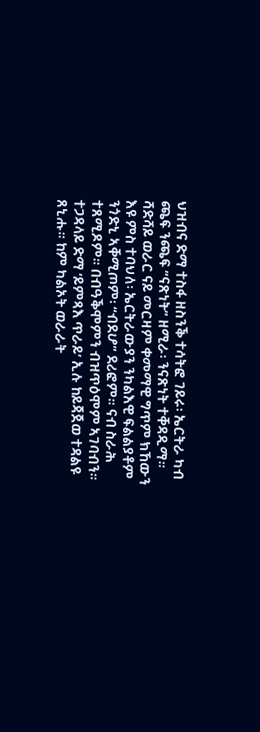ህዝብና ድማ ተስፋ ዘስንቕ ተሳትፎ ገይሩ፡ ኤርትራ ካብ ጫፍ ንጫፍ “ናጽነት” ዘሚራ፡ ንናጽነት ተቐዳዲማ። ሻድሻይ ወራር ናይ መርዛም ቀመማዊ ግጥም ክኸውን እዩ ምስ ተባህለ፡ ኤርትራውያን ንካልእዊ ፍልልያቶም ንጎድኒ ኣቐሚጦም፡ “ብደሆ” ደሪፎም። ናብ ስራሕ ተጸሚዶም። በብዓቕሞምን ብዝጥዕሞም ኣገባብን። ተጋዳላይ ድማ ‘ይምጻእ ጥራይ’ ኢሉ ከይጃጀወ ተዳልዩ ጸኒሑ። ከም ካልኦት ወራራት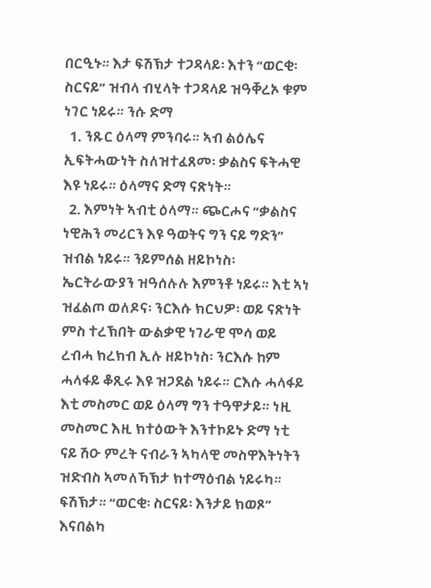በርዒኑ። እታ ፍሽኽታ ተጋዳላይ፡ እተን “ወርቂ፡ ስርናይ” ዝብላ ብሂላት ተጋዳላይ ዝዓቐረኦ ቁም ነገር ነይሩ። ንሱ ድማ
  1. ንጹር ዕላማ ምንባሩ። ኣብ ልዕሌና ኢፍትሓውነት ስለዝተፈጸመ፡ ቃልስና ፍትሓዊ እዩ ነይሩ። ዕላማና ድማ ናጽነት።
  2. እምነት ኣብቲ ዕላማ። ጭርሖና “ቃልስና ነዊሕን መሪርን እዩ ዓወትና ግን ናይ ግድን” ዝብል ነይሩ። ንይምሰል ዘይኮነስ፡ ኤርትራውያን ዝዓሰሉሉ እምንቶ ነይሩ። እቲ ኣነ ዝፈልጦ ወለዶና፡ ንርእሱ ክርህዎ፡ ወይ ናጽነት ምስ ተረኽበት ውልቃዊ ነገራዊ ሞሳ ወይ ረብሓ ክረክብ ኢሉ ዘይኮነስ፡ ንርእሱ ከም ሓላፋይ ቆጺሩ እዩ ዝጋደል ነይሩ። ርእሱ ሓላፋይ እቲ መስመር ወይ ዕላማ ግን ተዓዋታይ። ነዚ መስመር እዚ ክተዕውት እንተኮይኑ ድማ ነቲ ናይ ሽዑ ምረት ናብራን ኣካላዊ መስዋእትነትን ዝድብስ ኣመለኻኽታ ክተማዕብል ነይሩካ። ፍሽኽታ። “ወርቂ፡ ስርናይ፡ እንታይ ክወጾ” እናበልካ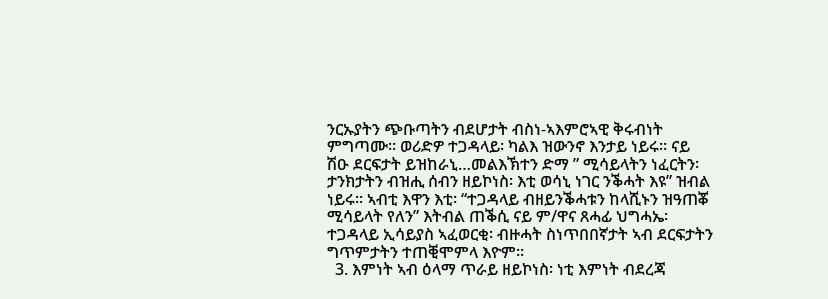ንርኡያትን ጭቡጣትን ብደሆታት ብስነ-ኣእምሮኣዊ ቅሩብነት ምግጣሙ። ወሪድዎ ተጋዳላይ፡ ካልእ ዝውንኖ እንታይ ነይሩ። ናይ ሽዑ ደርፍታት ይዝከራኒ…መልእኽተን ድማ ” ሚሳይላትን ነፈርትን፡ ታንክታትን ብዝሒ ሰብን ዘይኮነስ፡ እቲ ወሳኒ ነገር ንቕሓት እዩ” ዝብል ነይሩ። ኣብቲ እዋን እቲ፡ “ተጋዳላይ ብዘይንቕሓቱን ከላሺኑን ዝዓጠቖ ሚሳይላት የለን” እትብል ጠቕሲ ናይ ም/ዋና ጸሓፊ ህግሓኤ፡ ተጋዳላይ ኢሳይያስ ኣፈወርቂ፡ ብዙሓት ስነጥበበኛታት ኣብ ደርፍታትን ግጥምታትን ተጠቒሞምላ እዮም።
  3. እምነት ኣብ ዕላማ ጥራይ ዘይኮነስ፡ ነቲ እምነት ብደረጃ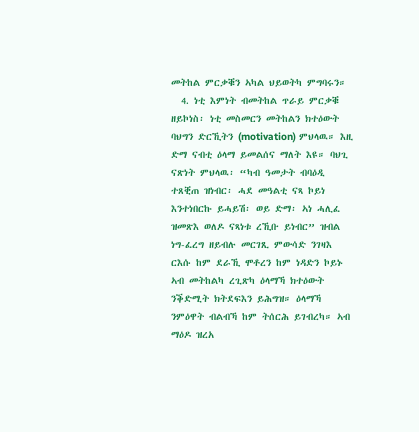መትከል ምርቃቑን ኣካል ህይወትካ ምግባሩን።
  4. ነቲ እምነት ብመትከል ጥራይ ምርቃቑ ዘይኮነስ፡ ነቲ መስመርን መትከልን ክተዕውት ባህግን ድርኺትን (motivation) ምህላዉ። እዚ ድማ ናብቲ ዕላማ ይመልሰና ማለት እዩ። ባህጊ ናጽነት ምህላዉ፡ “ካብ ዓመታት ብባዕዲ ተጸቒጠ ዝነብር፡ ሓደ መዓልቲ ናጻ ኮይነ እንተነበርኩ ይሓይሽ፡ ወይ ድማ፡ ኣነ ሓሊፈ ዝመጽእ ወለዶ ናጻነቱ ረኺቡ ይነብር” ዝብል ነግ-ፈረግ ዘይብሉ መርገጺ ምውሳድ ንገዛእ ርእሱ ከም ደራኺ ሞቶረን ከም ነዳድን ኮይኑ ኣብ መትከልካ ረጊጽካ ዕላማኻ ክተዕውት ንቕድሚት ክትደፍእን ይሕግዝ። ዕላማኻ ንምዕዋት ብልብኻ ከም ትሰርሕ ይገብረካ። ኣብ ማዕዶ ዝረአ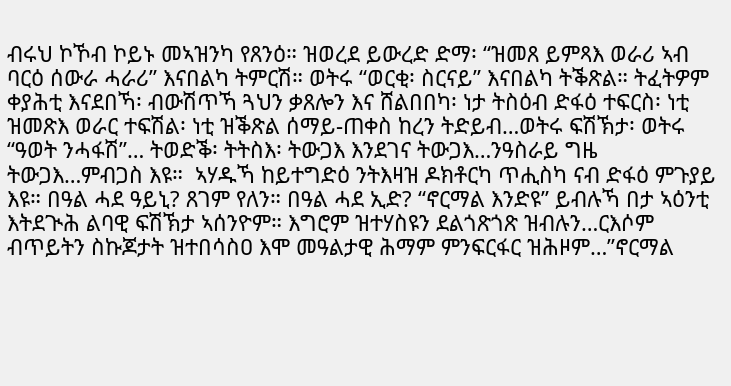ብሩህ ኮኾብ ኮይኑ መኣዝንካ የጸንዕ። ዝወረደ ይውረድ ድማ፡ “ዝመጸ ይምጻእ ወራሪ ኣብ ባርዕ ሰውራ ሓራሪ” እናበልካ ትምርሽ። ወትሩ “ወርቂ፡ ስርናይ” እናበልካ ትቕጽል። ትፈትዎም ቀያሕቲ እናደበኻ፡ ብውሽጥኻ ጓህን ቃጸሎን እና ሸልበበካ፡ ነታ ትስዕብ ድፋዕ ተፍርስ፡ ነቲ ዝመጽእ ወራር ተፍሽል፡ ነቲ ዝቕጽል ሰማይ-ጠቀስ ከረን ትድይብ…ወትሩ ፍሽኽታ፡ ወትሩ “ዓወት ንሓፋሽ”… ትወድቕ፡ ትትስእ፡ ትውጋእ እንደገና ትውጋእ…ንዓስራይ ግዜ ትውጋእ…ምብጋስ እዩ።  ኣሃዱኻ ከይተግድዕ ንትእዛዝ ዶክቶርካ ጥሒስካ ናብ ድፋዕ ምጉያይ እዩ። በዓል ሓደ ዓይኒ? ጸገም የለን። በዓል ሓደ ኢድ? “ኖርማል እንድዩ” ይብሉኻ በታ ኣዕንቲ እትደጒሕ ልባዊ ፍሽኽታ ኣሰንዮም። እግሮም ዝተሃስዩን ደልጎጽጎጽ ዝብሉን…ርእሶም ብጥይትን ስኩጆታት ዝተበሳስዐ እሞ መዓልታዊ ሕማም ምንፍርፋር ዝሕዞም…”ኖርማል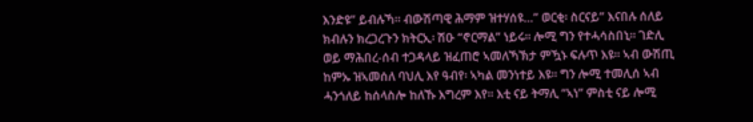እንድዩ” ይብሉኻ። ብውሽጣዊ ሕማም ዝተሃሰዩ…” ወርቂ፡ ስርናይ” እናበሉ ሰለይ ክብሉን ክረጋረጉን ክትርኢ፡ ሽዑ “ኖርማል” ነይሩ። ሎሚ ግን የተሓሳስበኒ። ገድሊ ወይ ማሕበረ-ሰብ ተጋዳላይ ዝፈጠሮ ኣመለኻኽታ ምዃኑ ፍሉጥ እዩ። ኣብ ውሽጢ ከምኡ ዝኣመሰለ ባህሊ እየ ዓብየ፡ ኣካል መንነተይ እዩ። ግን ሎሚ ተመሊሰ ኣብ ሓንጎለይ ከሰላስሎ ከለኹ እግረም እየ። እቲ ናይ ትማሊ “ኣነ” ምስቲ ናይ ሎሚ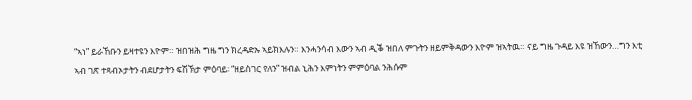“ኣነ” ይራኸቡን ይዛተዩን እዮም። ዝበዝሕ ግዜ ግን ክረዳድኡ ኣይክእሉን። እንሓንሳብ እውን ኣብ ዲቕ ዝበለ ምጉትን ዘይምቅዳውን እዮም ዝኣትዉ። ናይ ግዜ ጉዳይ እዩ ዝኸውን…ግን እቲ ኣብ ገጽ ተጻብኦታትን ብደሆታትን ፍሽኽታ ምዕባይ፡ “ዘይስገር የለን” ዝብል ኒሕን እምነትን ምምዕባል ንሕሱም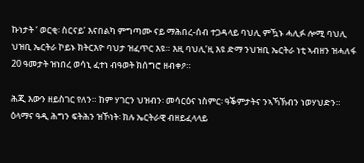ኩነታት ‘ ወርቂ፡ ስርናይ’ እናበልካ ምግጣሙ ናይ ማሕበረ-ሰብ ተጋዳላይ ባህሊ ምዃኑ ሓሊፉ ሎሚ ባህሊ ህዝቢ ኤርትራ ኮይኑ ክትርእዮ ባህታ ዝፈጥር እዩ። እዚ ባህሊ’ዚ እዩ ድማ ንህዝቢ ኤርትራ ነቲ ኣብዘን ዝሓለፋ 20 ዓመታት ዝነበረ ወሳኒ ፈተነ ብዓወት ክሰግሮ ዘብቀዖ።

ሕጂ እውን ዘይስገር የለን። ከም ሃገርን ህዝብን፡ መሳርዕና ነስምር፡ ዓቕምታትና ንኣኻኽብን ነወሃህድን። ዕላማና ዓዲ ሕግን ፍትሕን ዝኾነት፡ ክሉ ኤርትራዊ ብዘይፈላላይ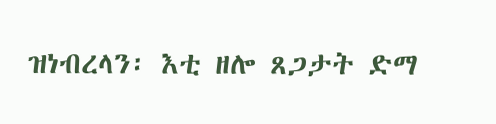ዝነብረላን፡ እቲ ዘሎ ጸጋታት ድማ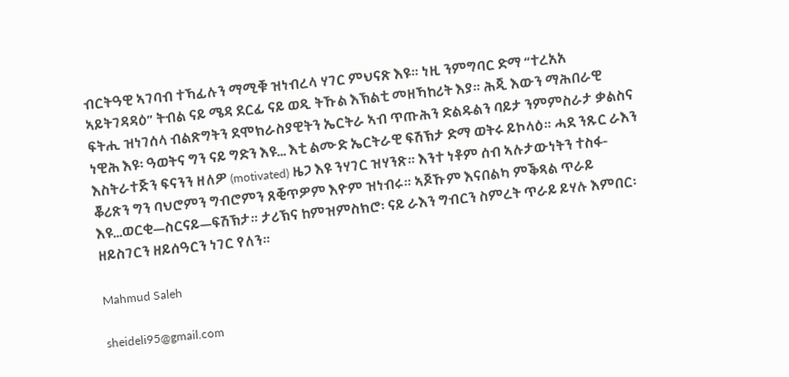ብርትዓዊ ኣገባብ ተኻፊሉን ማሚቑ ዝነብረላ ሃገር ምህናጽ እዩ። ነዚ ንምግባር ድማ “ተረአአ ኣይትገዳዳዕ” ትብል ናይ ሜዳ ደርፊ ናይ ወዲ ትኹል እኽልቲ መዘኻከሪት እያ። ሕጂ እውን ማሕበራዊ ፍትሒ ዝነገሰላ ብልጽግትን ደሞክራስያዊትን ኤርትራ ኣብ ጥጡሕን ድልዱልን ባይታ ንምምስራታ ቃልስና ነዊሕ እዩ፡ ዓወትና ግን ናይ ግድን እዩ… እቲ ልሙድ ኤርትራዊ ፍሽኽታ ድማ ወትሩ ይኮላዕ። ሓደ ንጹር ራእን እስትራተጅን ፍናንን ዘለዎ (motivated) ዜጋ እዩ ንሃገር ዝሃንጽ። እንተ ነቶም ሰብ ኣሉታውነትን ተስፋ-ቖሪጽን ግን ባህሮምን ግብሮምን ጸቒጥዎም እዮም ዝነብሩ። ኣጆኹም እናበልካ ምቕጻል ጥራይ እዩ…ወርቂ—ስርናይ—ፍሽኽታ። ታሪኽና ከምዝምስክሮ፡ ናይ ራእን ግብርን ስምረት ጥራይ ይሃሉ እምበር፡ ዘይስገርን ዘይሰዓርን ነገር የለን።

Mahmud Saleh

sheideli95@gmail.com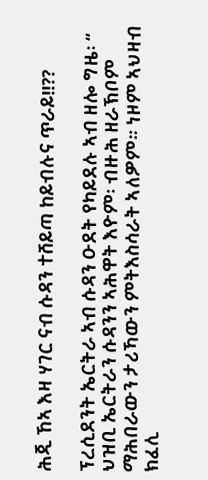ሕጂ ኸኣ እዛ ሃገር ናብ ሱዳን ተሸይጣ ከይብሉና ጥራይ!!??

ፕረሲደንት ኤርትራ ኣብ ሱዳን ዑደት የካይደሉ ኣብ ዘሎ ግዜ፡ “ ህዝቢ ኤርትራን ሱዳንን ኣሕዋት እዮም፡ ብዙሕ ዘራኽቦም ማሕበራውን ታሪኻውን ምትእስሳራት ኣለዎም። ነዞም ኣህዛብ ክፈሊ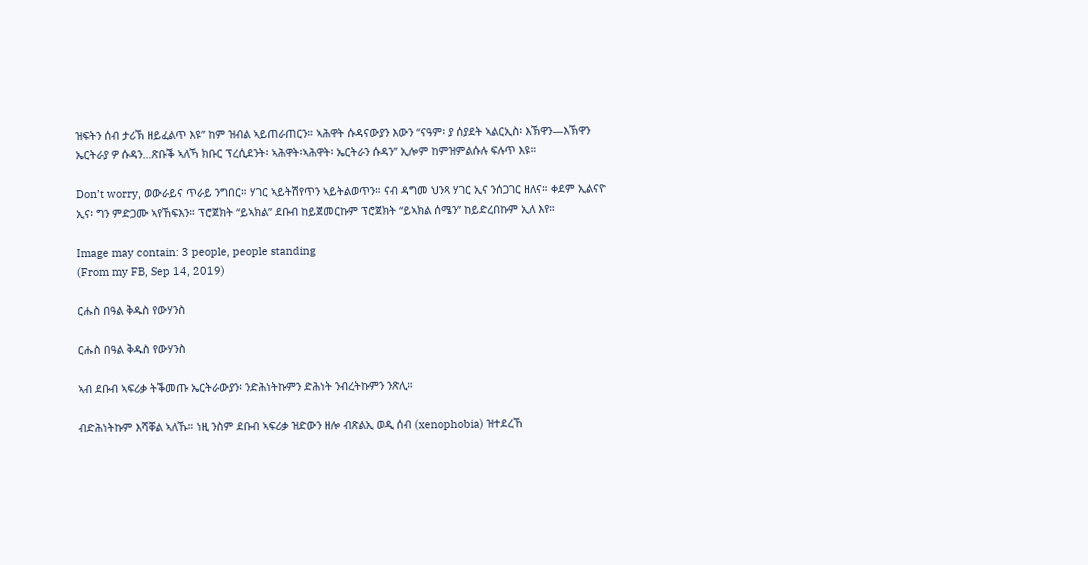ዝፍትን ሰብ ታሪኽ ዘይፈልጥ እዩ” ከም ዝብል ኣይጠራጠርን። ኣሕዋት ሱዳናውያን እውን “ናዓም፡ ያ ሰያደት ኣልርኢስ፡ እኽዋን—እኽዋን ኤርትራያ ዎ ሱዳን…ጽቡቕ ኣለኻ ክቡር ፕረሲደንት፡ ኣሕዋት፡ኣሕዋት፡ ኤርትራን ሱዳን” ኢሎም ከምዝምልሱሉ ፍሉጥ እዩ።

Don’t worry, ወውራይና ጥራይ ንግበር። ሃገር ኣይትሽየጥን ኣይትልወጥን። ናብ ዳግመ ህንጻ ሃገር ኢና ንሰጋገር ዘለና። ቀደም ኢልናዮ ኢና፡ ግን ምድጋሙ ኣየኸፍእን። ፕሮጀክት “ይኣክል” ደቡብ ከይጀመርኩም ፕሮጀክት “ይኣክል ሰሜን” ከይድረበኩም ኢለ እየ።

Image may contain: 3 people, people standing
(From my FB, Sep 14, 2019)

ርሑስ በዓል ቅዱስ የውሃንስ

ርሑስ በዓል ቅዱስ የውሃንስ

ኣብ ደቡብ ኣፍሪቃ ትቕመጡ ኤርትራውያን፡ ንድሕነትኩምን ድሕነት ንብረትኩምን ንጽሊ።

ብድሕነትኩም እሻቐል ኣለኹ። ነዚ ንስም ደቡብ ኣፍሪቃ ዝድውን ዘሎ ብጽልኢ ወዲ ሰብ (xenophobia) ዝተደረኸ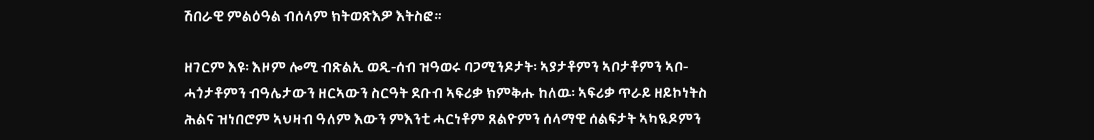ሽበራዊ ምልዕዓል ብሰላም ክትወጽእዎ እትስፎ።

ዘገርም እዩ፡ እዞም ሎሚ ብጽልኢ ወዲ-ሰብ ዝዓወሩ ባጋሚንዶታት፡ ኣያታቶምን ኣቦታቶምን ኣቦ-ሓጎታቶምን ብዓሌታውን ዘርኣውን ስርዓት ደቡብ ኣፍሪቃ ክምቅሑ ከለዉ፡ ኣፍሪቃ ጥራይ ዘይኮነትስ ሕልና ዝነበሮም ኣህዛብ ዓለም እውን ምእንቲ ሓርነቶም ጸልዮምን ሰላማዊ ሰልፍታት ኣካዪዶምን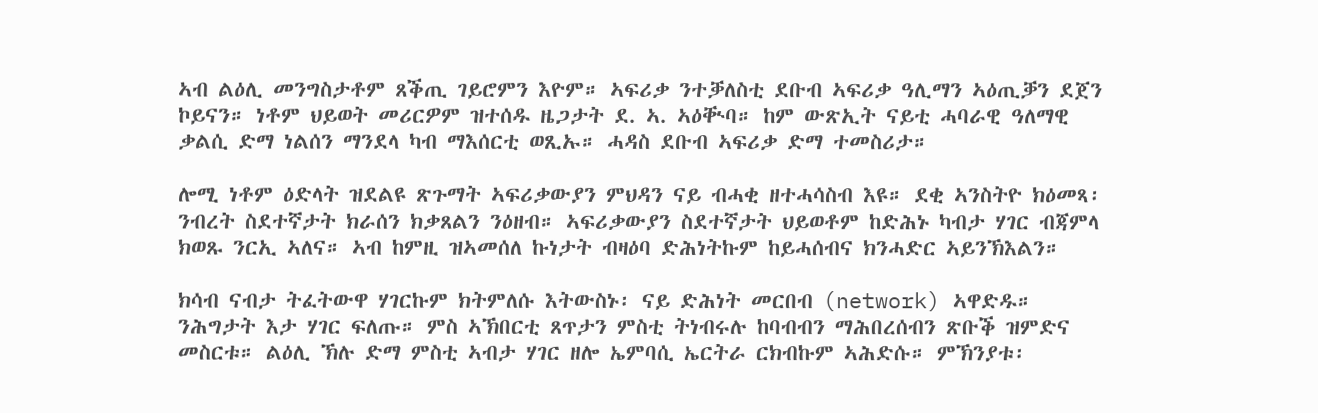ኣብ ልዕሊ መንግስታቶም ጸቕጢ ገይሮምን እዮም። ኣፍሪቃ ንተቓለስቲ ደቡብ ኣፍሪቃ ዓሊማን ኣዕጢቓን ደጀን ኮይናን። ነቶም ህይወት መሪርዎም ዝተሰዱ ዜጋታት ደ. ኣ. ኣዕቚባ። ከም ውጽኢት ናይቲ ሓባራዊ ዓለማዊ ቃልሲ ድማ ነልሰን ማንደላ ካብ ማእሰርቲ ወጺኡ። ሓዳስ ደቡብ ኣፍሪቃ ድማ ተመስሪታ።

ሎሚ ነቶም ዕድላት ዝደልዩ ጽጉማት ኣፍሪቃውያን ምህዳን ናይ ብሓቂ ዘተሓሳስብ እዩ። ደቂ ኣንስትዮ ክዕመጻ፡ ንብረት ስደተኛታት ክራሰን ክቃጸልን ንዕዘብ። ኣፍሪቃውያን ስደተኛታት ህይወቶም ከድሕኑ ካብታ ሃገር ብጃምላ ክወጹ ንርኢ ኣለና። ኣብ ከምዚ ዝኣመሰለ ኩነታት ብዛዕባ ድሕነትኩም ከይሓሰብና ክንሓድር ኣይንኽእልን።

ክሳብ ናብታ ትፈትውዋ ሃገርኩም ክትምለሱ እትውስኑ፡ ናይ ድሕነት መርበብ (network) ኣዋድዱ። ንሕግታት እታ ሃገር ፍለጡ። ምስ ኣኽበርቲ ጸጥታን ምስቲ ትነብሩሉ ከባብብን ማሕበረሰብን ጽቡቕ ዝምድና መስርቱ። ልዕሊ ኽሉ ድማ ምስቲ ኣብታ ሃገር ዘሎ ኤምባሲ ኤርትራ ርክብኩም ኣሕድሱ። ምኽንያቱ፡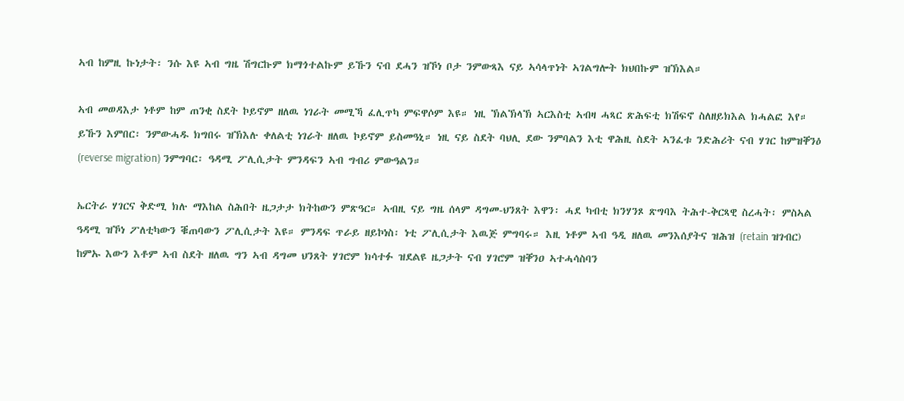ኣብ ከምዚ ኩነታት፡ ንሱ እዩ ኣብ ግዜ ሽግርኩም ክማጎተልኩም ይኹን ናብ ደሓን ዝኾነ ቦታ ንምውጻእ ናይ ኣሳላጥነት ኣገልግሎት ክህበኩም ዝኽእል።

ኣብ መወዳእታ ነቶም ከም ጠንቂ ስደት ኮይኖም ዘለዉ ነገራት መሚኻ ፈሊጥካ ምፍዋሶም እዩ። ነዚ ኽልኽላኽ ኣርእስቲ ኣብዛ ሓጻር ጽሕፍቲ ክሽፍኖ ስለዘይክእል ክሓልፎ እየ። ይኹን እምበር፡ ንምውሓዱ ክግበሩ ዝኽእሉ ቀለልቲ ነገራት ዘለዉ ኮይኖም ይስመዓኒ። ነዚ ናይ ስደት ባህሊ ደው ንምባልን እቲ ዋሕዚ ስደት ኣንፈቱ ንድሕሪት ናብ ሃገር ከምዝቐንዕ (reverse migration) ንምግባር፡ ዓዳሚ ፖሊሲታት ምንዳፍን ኣብ ግብሪ ምውዓልን።

ኤርትራ ሃገርና ቅድሚ ክሉ ማእከል ስሕበት ዜጋታታ ክትከውን ምጽዓር። ኣብዚ ናይ ግዜ ሰላም ዳግመ-ህንጸት እዋን፡ ሓደ ካብቲ ክንሃንጾ ጽግባእ ትሕተ-ቅርጻዊ ስረሓት፡ ምስኣል ዓዳሚ ዝኾነ ፖለቲካውን ቑጠባውን ፖሊሲታት እዩ። ምንዳፍ ጥራይ ዘይኮነስ፡ ነቲ ፖሊሲታት እዉጅ ምግባሩ። እዚ ነቶም ኣብ ዓዲ ዘለዉ መንእሰያትና ዝሕዝ (retain ዝገብር) ከምኡ እውን እቶም ኣብ ስደት ዘለዉ ግን ኣብ ዳግመ ህንጸት ሃገሮም ክሳተፉ ዝደልዩ ዜጋታት ናብ ሃገሮም ዝቐንዐ ኣተሓሳስባን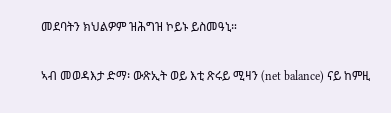መደባትን ክህልዎም ዝሕግዝ ኮይኑ ይስመዓኒ።

ኣብ መወዳእታ ድማ፡ ውጽኢት ወይ እቲ ጽሩይ ሚዛን (net balance) ናይ ከምዚ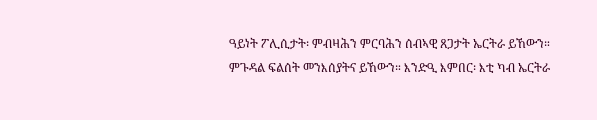ዓይነት ፖሊሲታት፡ ምብዛሕን ምርባሕን ሰብኣዊ ጸጋታት ኤርትራ ይኸውን። ምጉዳል ፍልሰት መንእሰያትና ይኸውን። እንድዒ እምበር፡ እቲ ካብ ኤርትራ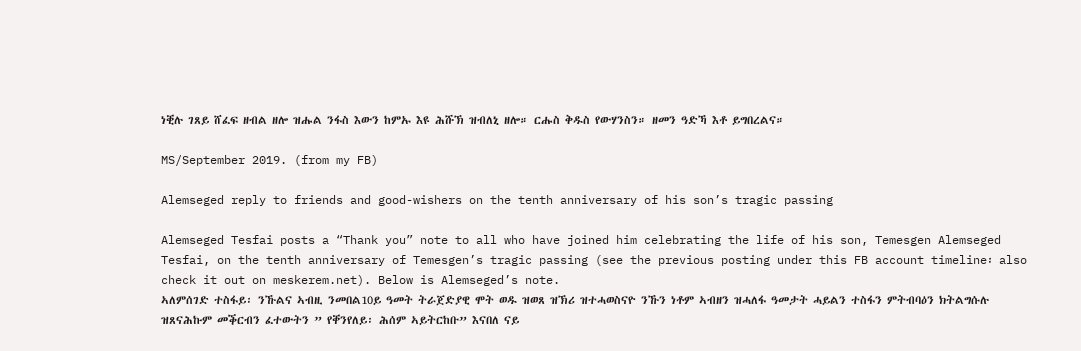ነቒሉ ገጸይ ሸፈፍ ዘብል ዘሎ ዝሑል ንፋስ እውን ከምኡ እዩ ሕሹኽ ዝብለኒ ዘሎ። ርሑስ ቅዱስ የውሃንስን። ዘመን ዓድኻ እቶ ይግበረልና።

MS/September 2019. (from my FB)

Alemseged reply to friends and good-wishers on the tenth anniversary of his son’s tragic passing

Alemseged Tesfai posts a “Thank you” note to all who have joined him celebrating the life of his son, Temesgen Alemseged Tesfai, on the tenth anniversary of Temesgen’s tragic passing (see the previous posting under this FB account timeline፡ also check it out on meskerem.net). Below is Alemseged’s note.
ኣለምሰገድ ተስፋይ፡ ንኹልና ኣብዚ ንመበል10ይ ዓመት ትራጀድያዊ ሞት ወዱ ዝወጸ ዝኽሪ ዝተሓወስናዮ ንኹን ነቶም ኣብዘን ዝሓለፋ ዓመታት ሓይልን ተስፋን ምትብባዕን ክትልግሱሉ ዝጸናሕኩም መቕርብን ፈተውትን ” የቐንየለይ፡ ሕሰም ኣይትርከቡ” እናበለ ናይ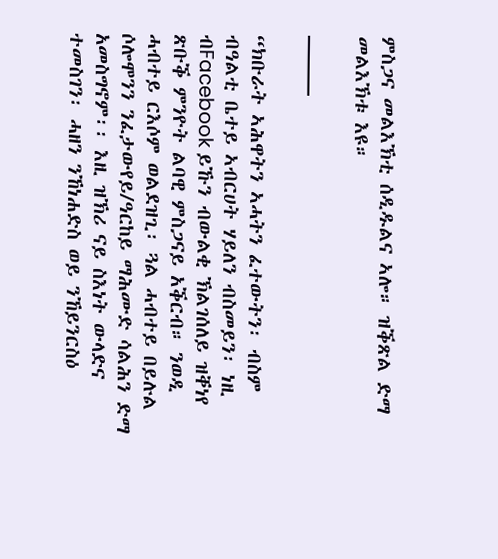ምስጋና መልእኽቲ ሰዲዱልና ኣሎ። ዝቕጽል ድማ መልእኽቱ እዩ።

———

“ክቡራት ኣሕዋትን ኣሓትን ፈተውትን፡ ብስም ብዓልቲ ቤተይ ኣብርሀት ሃይለን ብስመይን፡ ነዚ ብFacebook ይኹን ብውልቂ ኽልገሰለይ ዝቐነየ ጽቡቕ ምንዮት ልባዊ ምስጋናይ አቕርብ። ንወዲ ሓብተይ ርእሶም ወልደዝጊ፡ ጓል ሓብተይ በይሉል ሶሎሞንን ንፈታውየይ/ዓርከይ ማሕሙድ ሳልሕን ድማ አመስግኖም፡፡ እዚ ዝኽሪ ናይ ስእነት ውላድና ተመስገን፡ ሓዘን ንኸነሐድስ ወይ ንኸይንርስዕ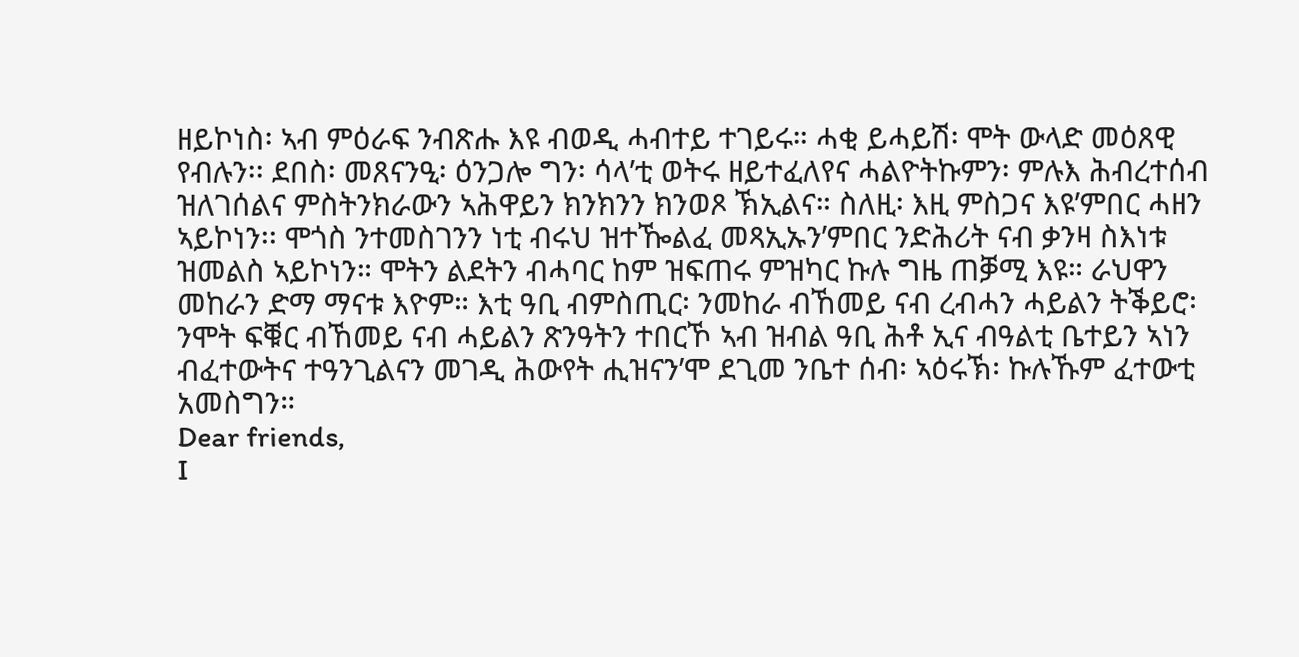ዘይኮነስ፡ ኣብ ምዕራፍ ንብጽሑ እዩ ብወዲ ሓብተይ ተገይሩ። ሓቂ ይሓይሽ፡ ሞት ውላድ መዕጸዊ የብሉን፡፡ ደበስ፡ መጸናንዒ፡ ዕንጋሎ ግን፡ ሳላ’ቲ ወትሩ ዘይተፈለየና ሓልዮትኩምን፡ ምሉእ ሕብረተሰብ ዝለገሰልና ምስትንክራውን ኣሕዋይን ክንክንን ክንወጾ ኽኢልና። ስለዚ፡ እዚ ምስጋና እዩ’ምበር ሓዘን ኣይኮነን፡፡ ሞጎስ ንተመስገንን ነቲ ብሩህ ዝተዀልፈ መጻኢኡን’ምበር ንድሕሪት ናብ ቃንዛ ስእነቱ ዝመልስ ኣይኮነን። ሞትን ልደትን ብሓባር ከም ዝፍጠሩ ምዝካር ኩሉ ግዜ ጠቓሚ እዩ። ራህዋን መከራን ድማ ማናቱ እዮም። እቲ ዓቢ ብምስጢር፡ ንመከራ ብኸመይ ናብ ረብሓን ሓይልን ትቕይሮ፡ ንሞት ፍቑር ብኸመይ ናብ ሓይልን ጽንዓትን ተበርኾ ኣብ ዝብል ዓቢ ሕቶ ኢና ብዓልቲ ቤተይን ኣነን ብፈተውትና ተዓንጊልናን መገዲ ሕውየት ሒዝናን’ሞ ደጊመ ንቤተ ሰብ፡ ኣዕሩኽ፡ ኩሉኹም ፈተውቲ አመስግን።
Dear friends,
I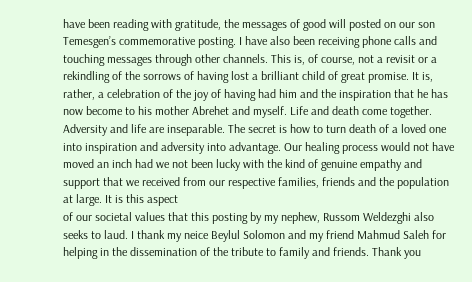have been reading with gratitude, the messages of good will posted on our son Temesgen’s commemorative posting. I have also been receiving phone calls and touching messages through other channels. This is, of course, not a revisit or a rekindling of the sorrows of having lost a brilliant child of great promise. It is, rather, a celebration of the joy of having had him and the inspiration that he has now become to his mother Abrehet and myself. Life and death come together. Adversity and life are inseparable. The secret is how to turn death of a loved one into inspiration and adversity into advantage. Our healing process would not have moved an inch had we not been lucky with the kind of genuine empathy and support that we received from our respective families, friends and the population at large. It is this aspect
of our societal values that this posting by my nephew, Russom Weldezghi also seeks to laud. I thank my neice Beylul Solomon and my friend Mahmud Saleh for helping in the dissemination of the tribute to family and friends. Thank you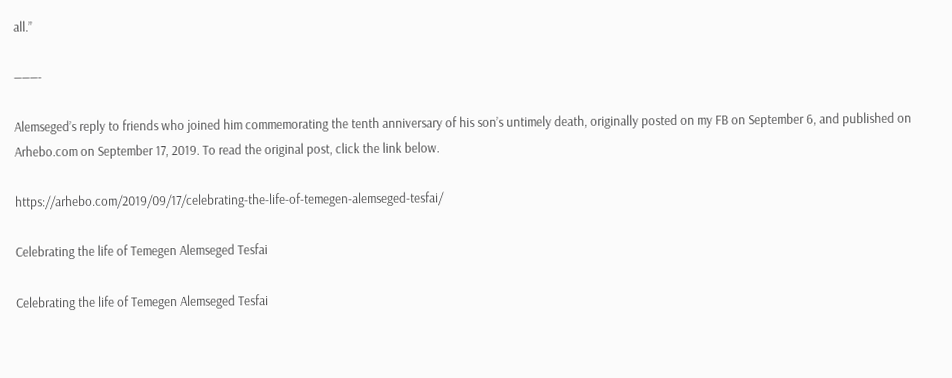all.”

———-

Alemseged’s reply to friends who joined him commemorating the tenth anniversary of his son’s untimely death, originally posted on my FB on September 6, and published on Arhebo.com on September 17, 2019. To read the original post, click the link below.

https://arhebo.com/2019/09/17/celebrating-the-life-of-temegen-alemseged-tesfai/

Celebrating the life of Temegen Alemseged Tesfai

Celebrating the life of Temegen Alemseged Tesfai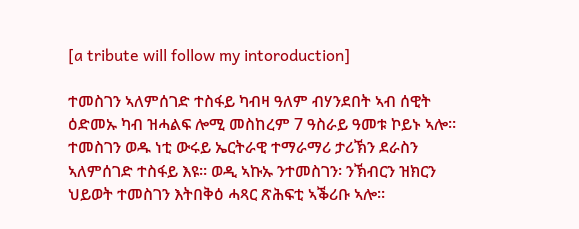[a tribute will follow my intoroduction]

ተመስገን ኣለምሰገድ ተስፋይ ካብዛ ዓለም ብሃንደበት ኣብ ሰዊት ዕድመኡ ካብ ዝሓልፍ ሎሚ መስከረም 7 ዓስራይ ዓመቱ ኮይኑ ኣሎ። ተመስገን ወዱ ነቲ ውሩይ ኤርትራዊ ተማራማሪ ታሪኽን ደራስን ኣለምሰገድ ተስፋይ እዩ። ወዲ ኣኩኡ ንተመስገን፡ ንኽብርን ዝክርን ህይወት ተመስገን እትበቅዕ ሓጻር ጽሕፍቲ ኣቕሪቡ ኣሎ።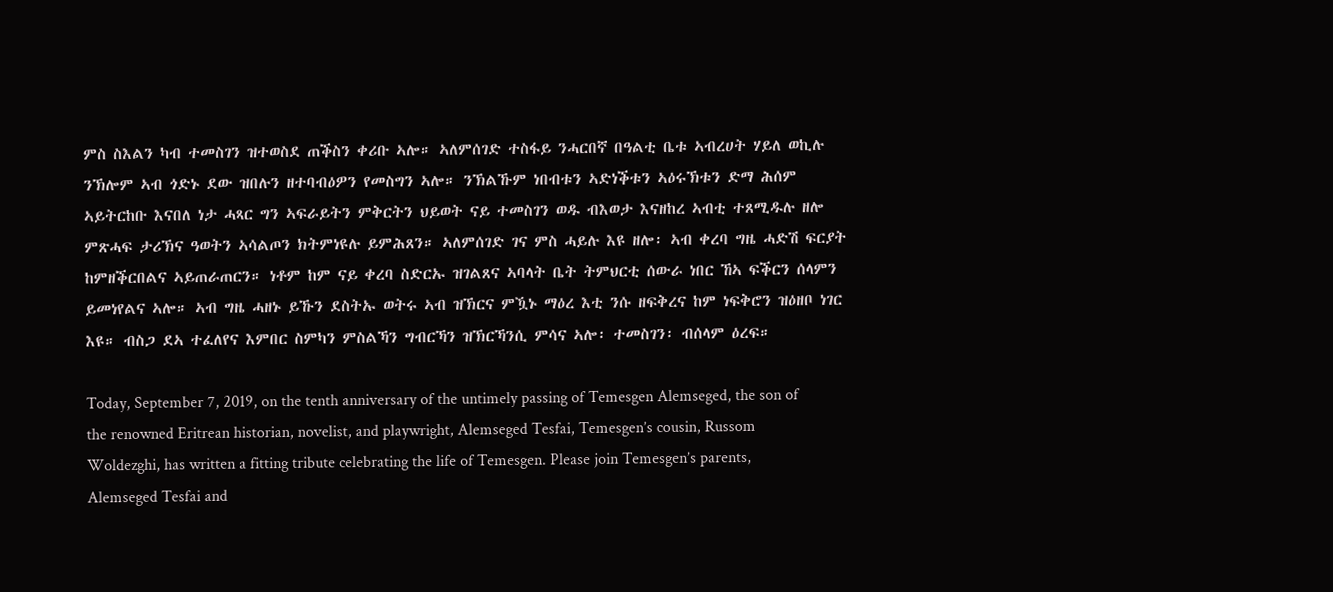ምስ ስእልን ካብ ተመስገን ዝተወስደ ጠቕስን ቀሪቡ ኣሎ። ኣለምሰገድ ተስፋይ ንሓርበኛ በዓልቲ ቤቱ ኣብረሀት ሃይለ ወኪሉ ንኽሎም ኣብ ጎድኑ ደው ዝበሉን ዘተባብዕዎን የመስግን ኣሎ። ንኽልኹም ነበብቱን ኣድነቕቱን ኣዕሩኽቱን ድማ ሕሰም ኣይትርከቡ እናበለ ነታ ሓጻር ግን ኣፍራይትን ምቅርትን ህይወት ናይ ተመስገን ወዱ ብእወታ እናዘከረ ኣብቲ ተጸሚዱሉ ዘሎ ምጽሓፍ ታሪኽና ዓወትን ኣሳልጦን ክትምነዩሉ ይምሕጸን። ኣለምሰገድ ገና ምስ ሓይሉ እዩ ዘሎ፡ ኣብ ቀረባ ግዜ ሓድሽ ፍርያት ከምዘቕርበልና ኣይጠራጠርን። ነቶም ከም ናይ ቀረባ ስድርኡ ዝገልጸና ኣባላት ቤት ትምህርቲ ሰውራ ነበር ኸኣ ፍቕርን ሰላምን ይመነየልና ኣሎ። ኣብ ግዜ ሓዘኑ ይኹን ደስትኡ ወትሩ ኣብ ዝኽርና ምዃኑ ማዕረ እቲ ንሱ ዘፍቅረና ከም ነፍቅሮን ዝዕዘቦ ነገር እዩ። ብስጋ ደኣ ተፈለየና እምበር ስምካን ምስልኻን ግብርኻን ዝኽርኻንሲ ምሳና ኣሎ፡ ተመስገን፡ ብሰላም ዕረፍ።

Today, September 7, 2019, on the tenth anniversary of the untimely passing of Temesgen Alemseged, the son of the renowned Eritrean historian, novelist, and playwright, Alemseged Tesfai, Temesgen’s cousin, Russom Woldezghi, has written a fitting tribute celebrating the life of Temesgen. Please join Temesgen’s parents, Alemseged Tesfai and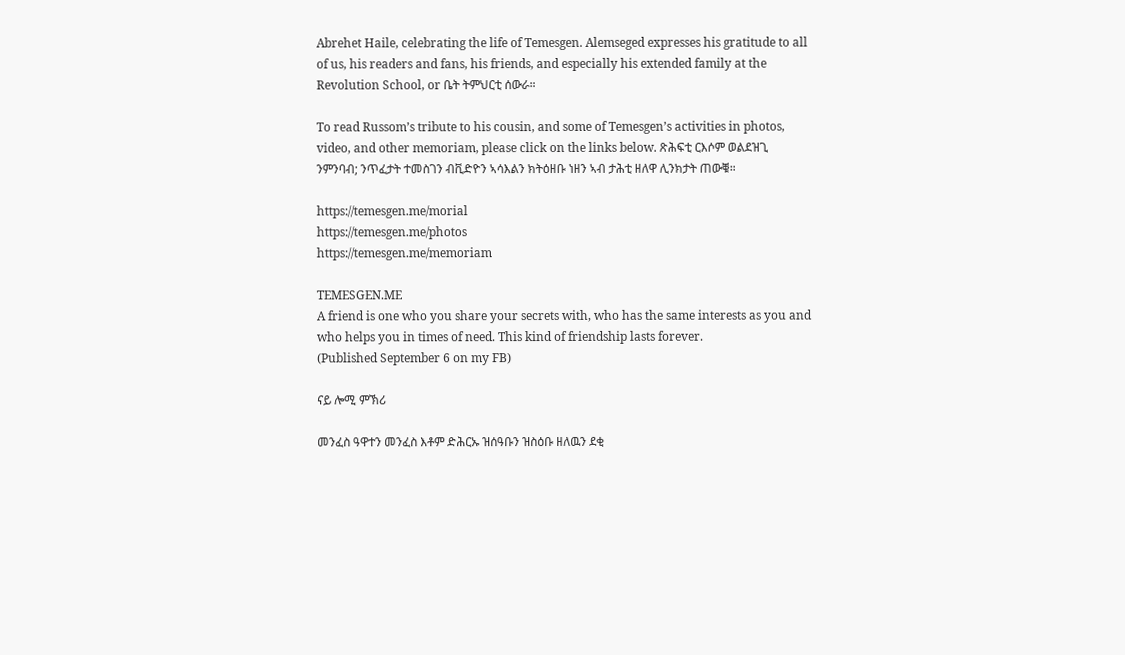Abrehet Haile, celebrating the life of Temesgen. Alemseged expresses his gratitude to all of us, his readers and fans, his friends, and especially his extended family at the Revolution School, or ቤት ትምህርቲ ሰውራ።

To read Russom’s tribute to his cousin, and some of Temesgen’s activities in photos, video, and other memoriam, please click on the links below. ጽሕፍቲ ርእሶም ወልደዝጊ ንምንባብ; ንጥፈታት ተመስገን ብቪድዮን ኣሳእልን ክትዕዘቡ ነዘን ኣብ ታሕቲ ዘለዋ ሊንክታት ጠውቑ።

https://temesgen.me/morial
https://temesgen.me/photos
https://temesgen.me/memoriam

TEMESGEN.ME
A friend is one who you share your secrets with, who has the same interests as you and who helps you in times of need. This kind of friendship lasts forever.
(Published September 6 on my FB)

ናይ ሎሚ ምኽሪ

መንፈስ ዓዋተን መንፈስ እቶም ድሕርኡ ዝሰዓቡን ዝስዕቡ ዘለዉን ደቂ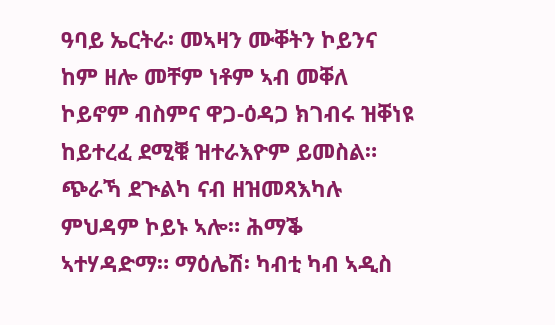ዓባይ ኤርትራ፡ መኣዛን ሙቐትን ኮይንና ከም ዘሎ መቸም ነቶም ኣብ መቐለ ኮይኖም ብስምና ዋጋ-ዕዳጋ ክገብሩ ዝቐነዩ ከይተረፈ ደሚቑ ዝተራእዮም ይመስል። ጭራኻ ደጒልካ ናብ ዘዝመጻእካሉ ምህዳም ኮይኑ ኣሎ። ሕማቕ ኣተሃዳድማ። ማዕሌሽ፡ ካብቲ ካብ ኣዲስ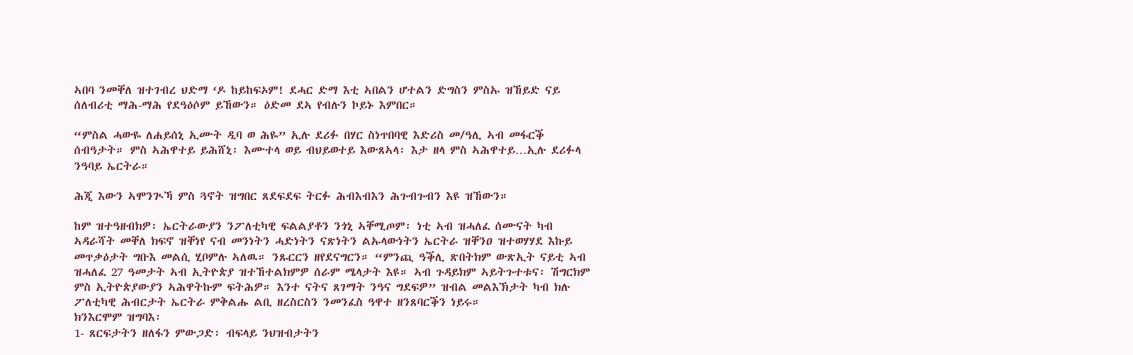ኣበባ ንመቐለ ዝተገብረ ህድማ ‘ዶ ከይከፍኦም! ደሓር ድማ እቲ ኣበልን ሆተልን ድግስን ምስኡ ዝኸይድ ናይ ሰለብሪቲ ማሕ-ማሕ የደዓዕሶም ይኸውን። ዕድመ ደኣ የብሉን ኮይኑ እምበር።

“ምስል ሓውዬ ለሐይሰኒ ኢሙት ዲባ ወ ሕዬ” ኢሉ ደሪፉ በሃር ስነጥበባዊ እድሪስ መ/ዓሊ ኣብ መፋርቕ ሰብዓታት። ምስ ኣሕዋተይ ይሕሸኒ፡ እሙተላ ወይ ብህይወተይ እውጸኣላ፡ እታ ዘላ ምስ ኣሕዋተይ…ኢሉ ደሪፉላ ንዓባይ ኤርትራ።

ሕጂ እውን ኣሞንጒኻ ምስ ጓኖት ዝግበር ጸደፍደፍ ትርፉ ሕብእብእን ሕጉብጉብን እዩ ዝኸውን።

ከም ዝተዓዘብክዎ፡ ኤርትራውያን ንፖለቲካዊ ፍልልያቶን ንጎኒ ኣቐሚጦም፡ ነቲ ኣብ ዝሓለፈ ሰሙናት ካብ ኣዳራሻት መቐለ ክፍኖ ዝቐነየ ናብ መንነትን ሓድነትን ናጽነትን ልኡላውነትን ኤርትራ ዝቐንዐ ዝተወሃሃደ እኩይ መጥቃዕታት ግቡእ መልሲ ሂቦምሉ ኣለዉ። ንጹርርን ዘየደናግርን። “ምንጪ ዓቕሊ ጽበትክም ውጽኢት ናይቲ ኣብ ዝሓለፈ 27 ዓመታት ኣብ ኢትዮጵያ ዝተኸተልክምዎ ሰራም ሜላታት እዩ። ኣብ ጉዳይክም ኣይትጉተቱና፡ ሽግርክም ምስ ኢትዮጵያውያን ኣሕዋትኩም ፍትሕዎ። እንተ ናትና ጸገማት ንዓና ግደፍዎ” ዝብል መልእኽታት ካብ ክሉ ፖለቲካዊ ሕብርታት ኤርትራ ምቅልሑ ልቢ ዘረስርስን ንመንፈስ ዓዋተ ዘንጸባርቕን ነይሩ።
ክንእርሞም ዝግባእ፡
1- ጸርፍታትን ዘለፋን ምውጋድ፡ ብፍላይ ንህዝብታትን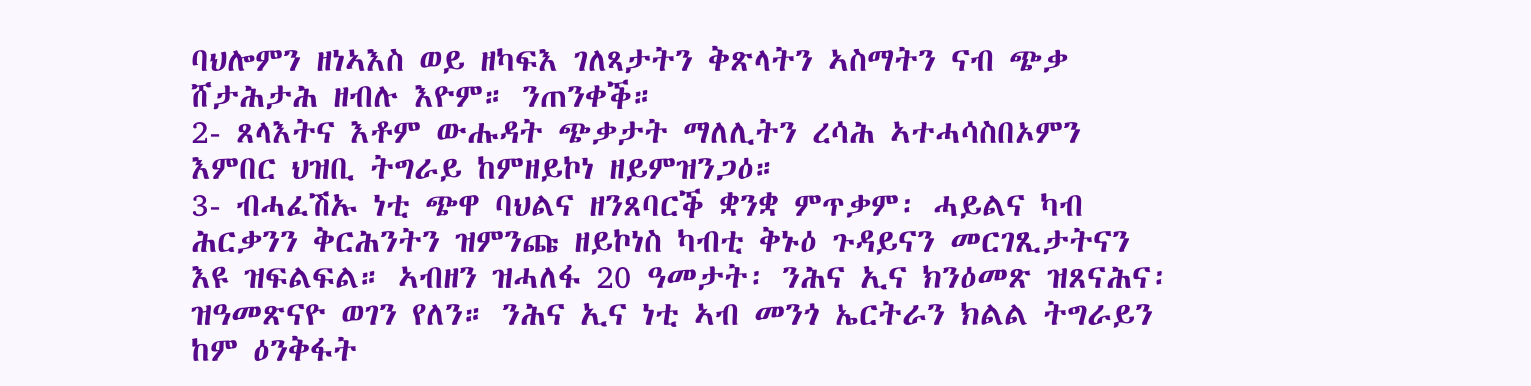ባህሎምን ዘነኣእስ ወይ ዘካፍእ ገለጻታትን ቅጽላትን ኣስማትን ናብ ጭቃ ሸታሕታሕ ዘብሉ እዮም። ንጠንቀቕ።
2- ጸላእትና እቶም ውሑዳት ጭቃታት ማለሊትን ረሳሕ ኣተሓሳስበኦምን እምበር ህዝቢ ትግራይ ከምዘይኮነ ዘይምዝንጋዕ።
3- ብሓፈሽኡ ነቲ ጭዋ ባህልና ዘንጸባርቕ ቋንቋ ምጥቃም፡ ሓይልና ካብ ሕርቃንን ቅርሕንትን ዝምንጩ ዘይኮነስ ካብቲ ቅኑዕ ጉዳይናን መርገጺታትናን እዩ ዝፍልፍል። ኣብዘን ዝሓለፋ 20 ዓመታት፡ ንሕና ኢና ክንዕመጽ ዝጸናሕና፡ ዝዓመጽናዮ ወገን የለን። ንሕና ኢና ነቲ ኣብ መንጎ ኤርትራን ክልል ትግራይን ከም ዕንቅፋት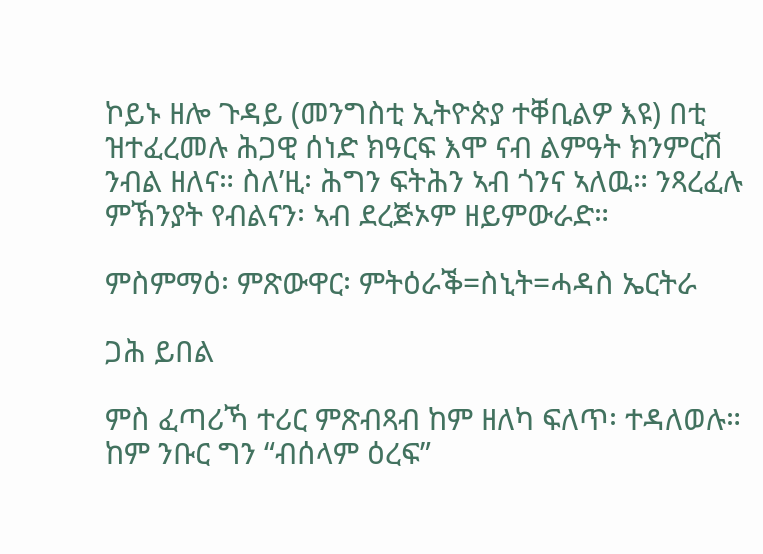ኮይኑ ዘሎ ጉዳይ (መንግስቲ ኢትዮጵያ ተቐቢልዎ እዩ) በቲ ዝተፈረመሉ ሕጋዊ ሰነድ ክዓርፍ እሞ ናብ ልምዓት ክንምርሽ ንብል ዘለና። ስለ’ዚ፡ ሕግን ፍትሕን ኣብ ጎንና ኣለዉ። ንጻረፈሉ ምኽንያት የብልናን፡ ኣብ ደረጅኦም ዘይምውራድ።

ምስምማዕ፡ ምጽውዋር፡ ምትዕራቕ=ስኒት=ሓዳስ ኤርትራ

ጋሕ ይበል

ምስ ፈጣሪኻ ተሪር ምጽብጻብ ከም ዘለካ ፍለጥ፡ ተዳለወሉ። ከም ንቡር ግን “ብሰላም ዕረፍ”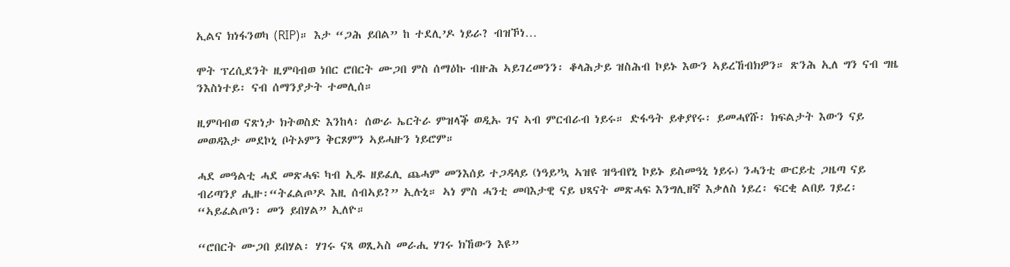ኢልና ክነፋንወካ (RIP)። እታ “ጋሕ ይበል” ከ ተደሊ’ዶ ነይራ? ብዝኾነ…

ሞት ፕረሲደንት ዚምባብወ ነበር ሮበርት ሙጋበ ምስ ሰማዕኩ ብዙሕ ኣይገረመንን፡ ቆላሕታይ ዝስሕብ ኮይኑ እውን ኣይረኸብክዎን። ጽንሕ ኢለ ግን ናብ ግዜ ንእስነተይ፡ ናብ ሰማንያታት ተመሊሰ።

ዚምባብወ ናጽነታ ክትወስድ እንከላ፡ ሰውራ ኤርትራ ምዝላቕ ወዲኡ ገና ኣብ ምርብራብ ነይሩ። ድፋዓት ይቀያየሩ፡ ይመሓየሹ፡ ክፍልታት እውን ናይ መወዳእታ መደኮኒ ቦትኦምን ቅርጾምን ኣይሓዙን ነይሮም።

ሓደ መዓልቲ ሓደ መጽሓፍ ካብ ኢዱ ዘይፈሊ ጨሓም መንእሰይ ተጋዳላይ (ነዓይ’ኳ ኣዝዩ ዝዓብየኒ ኮይኑ ይስመዓኒ ነይሩ) ንሓንቲ ውርይቲ ጋዜጣ ናይ ብሪጣንያ ሒዙ፡“ትፈልጦ’ዶ እዚ ሰብኣይ?” ኢሉኒ። ኣነ ምስ ሓንቲ መባእታዊ ናይ ህጻናት መጽሓፍ እንግሊዘኛ እቃለስ ነይረ፡ ፍርቂ ልበይ ገይረ፡“ኣይፈልጦን፡ መን ይበሃል” ኢለዮ።

“ሮበርት ሙጋበ ይበሃል፡ ሃገሩ ናጻ ወጺኣስ መራሒ ሃገሩ ክኸውን እዩ”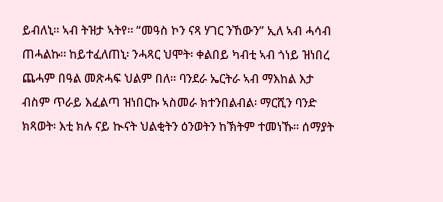ይብለኒ። ኣብ ትዝታ ኣትየ። “መዓስ ኮን ናጻ ሃገር ንኸውን” ኢለ ኣብ ሓሳብ ጠሓልኩ። ከይተፈለጠኒ፡ ንሓጻር ህሞት፡ ቀልበይ ካብቲ ኣብ ጎነይ ዝነበረ ጨሓም በዓል መጽሓፍ ህልም በለ። ባንደራ ኤርትራ ኣብ ማእከል እታ ብስም ጥራይ እፈልጣ ዝነበርኩ ኣስመራ ክተንበልብል፡ ማርሺን ባንድ ክጻወት፡ እቲ ክሉ ናይ ኲናት ህልቂትን ዕንወትን ከኽትም ተመነኹ። ሰማያት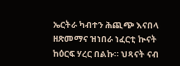ኤርትራ ካብተን ሕጪጭ እናበላ ዘጽመማና ዝነበራ ነፈርቲ ኲናት ከዕርፍ ሃረር በልኩ። ህጻናት ናብ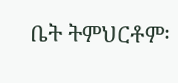ቤት ትምህርቶም፡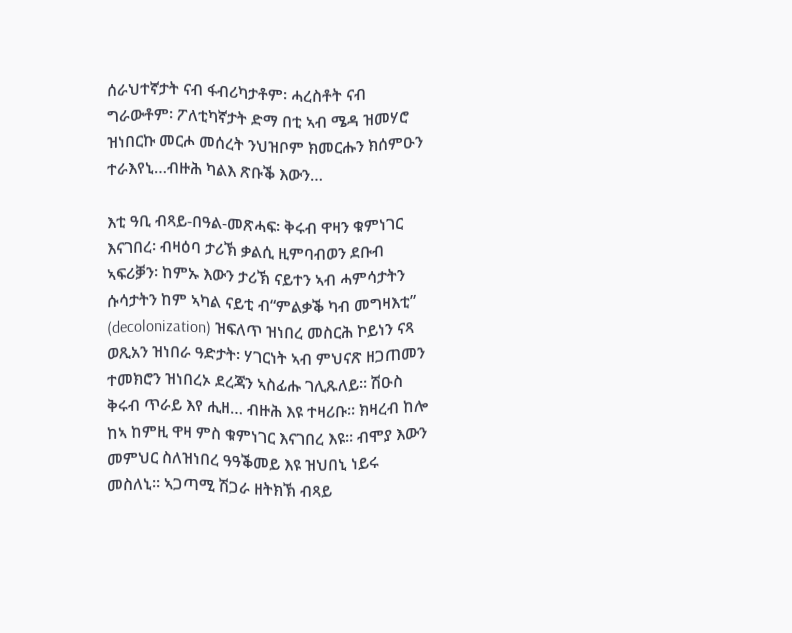ሰራህተኛታት ናብ ፋብሪካታቶም፡ ሓረስቶት ናብ ግራውቶም፡ ፖለቲካኛታት ድማ በቲ ኣብ ሜዳ ዝመሃሮ ዝነበርኩ መርሖ መሰረት ንህዝቦም ክመርሑን ክሰምዑን ተራእየኒ…ብዙሕ ካልእ ጽቡቕ እውን…

እቲ ዓቢ ብጻይ-በዓል-መጽሓፍ፡ ቅሩብ ዋዛን ቁምነገር እናገበረ፡ ብዛዕባ ታሪኽ ቃልሲ ዚምባብወን ደቡብ ኣፍሪቓን፡ ከምኡ እውን ታሪኽ ናይተን ኣብ ሓምሳታትን ሱሳታትን ከም ኣካል ናይቲ ብ“ምልቃቕ ካብ መግዛእቲ” (decolonization) ዝፍለጥ ዝነበረ መስርሕ ኮይነን ናጻ ወጺአን ዝነበራ ዓድታት፡ ሃገርነት ኣብ ምህናጽ ዘጋጠመን ተመክሮን ዝነበረኦ ደረጃን ኣስፊሑ ገሊጹለይ። ሽዑስ ቅሩብ ጥራይ እየ ሒዘ… ብዙሕ እዩ ተዛሪቡ። ክዛረብ ከሎ ከኣ ከምዚ ዋዛ ምስ ቁምነገር እናገበረ እዩ። ብሞያ እውን መምህር ስለዝነበረ ዓዓቕመይ እዩ ዝህበኒ ነይሩ መስለኒ። ኣጋጣሚ ሽጋራ ዘትክኽ ብጻይ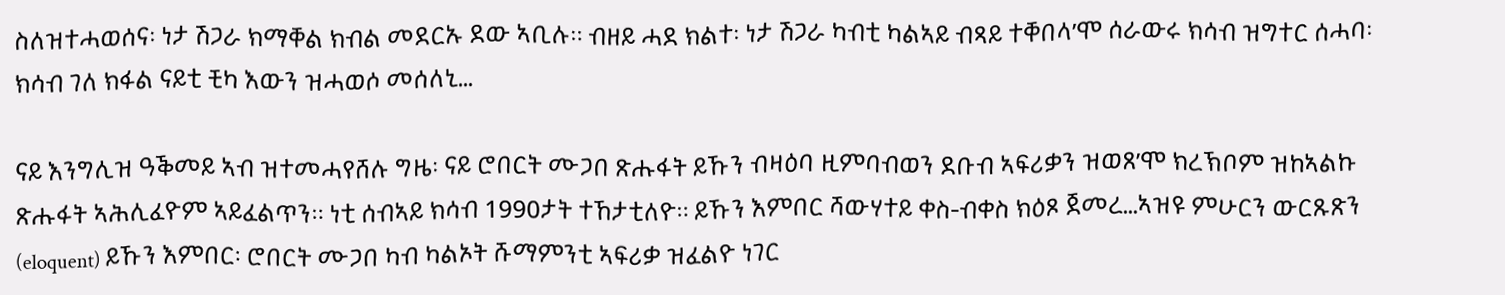ስለዝተሓወሰና፡ ነታ ሽጋራ ክማቐል ክብል መደርኡ ደው ኣቢሉ። ብዘይ ሓደ ክልተ፡ ነታ ሽጋራ ካብቲ ካልኣይ ብጻይ ተቐበላ’ሞ ሰራውሩ ክሳብ ዝግተር ሰሓባ፡ ክሳብ ገለ ክፋል ናይቲ ቺካ እውን ዝሓወሶ መሰለኒ…

ናይ እንግሊዝ ዓቕመይ ኣብ ዝተመሓየሸሉ ግዜ፡ ናይ ሮበርት ሙጋበ ጽሑፋት ይኹን ብዛዕባ ዚምባብወን ደቡብ ኣፍሪቃን ዝወጸ’ሞ ክረኽቦም ዝከኣልኩ ጽሑፋት ኣሕሊፈዮም ኣይፈልጥን። ነቲ ሰብኣይ ክሳብ 1990ታት ተኸታቲለዮ። ይኹን እምበር ሻውሃተይ ቀስ-ብቀስ ክዕጾ ጀመረ…ኣዝዩ ምሁርን ውርጹጽን (eloquent) ይኹን እምበር፡ ሮበርት ሙጋበ ካብ ካልኦት ሹማምንቲ ኣፍሪቃ ዝፈልዮ ነገር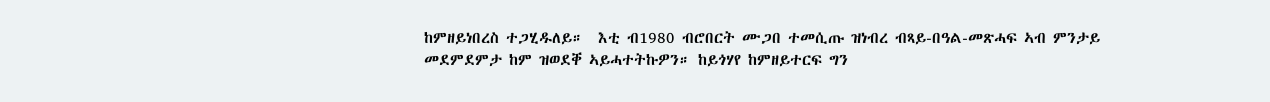ከምዘይነበረስ ተጋሂዱለይ።  እቲ ብ1980 ብሮበርት ሙጋበ ተመሲጡ ዝነብረ ብጻይ-በዓል-መጽሓፍ ኣብ ምንታይ መደምደምታ ከም ዝወደቐ ኣይሓተትኩዎን። ከይጎሃየ ከምዘይተርፍ ግን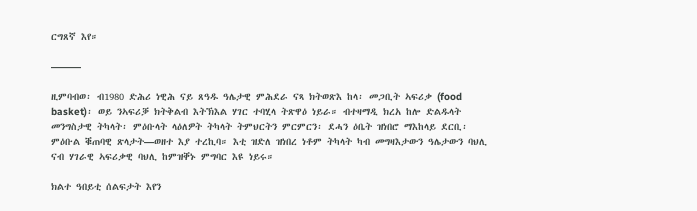ርግጸኛ እየ።

———

ዚምባብወ፡ ብ1980 ድሕሪ ነዊሕ ናይ ጸዓዱ ዓሌታዊ ምሕደራ ናጻ ክትወጽእ ከላ፡ መጋቢት ኣፍሪቃ (food basket)፡ ወይ ንኣፍሪቓ ክትቅልብ እትኽእል ሃገር ተባሂላ ትጽዋዕ ነይራ። ብተዛማዲ ክረአ ከሎ ድልዱላት መንግስታዊ ትካላት፡ ምዕቡላት ላዕለዎት ትካላት ትምህርትን ምርምርን፡ ደሓን ዕቤት ዝነበሮ ማእከላይ ደርቢ፡ ምዕቡል ቑጠባዊ ጽላታት—ወዘተ እያ ተረኪባ። እቲ ዝድለ ዝነበረ ነቶም ትካላት ካብ መግዛእታውን ዓሌታውን ባህሊ ናብ ሃገራዊ ኣፍሪቃዊ ባህሊ ከምዝቐኑ ምግባር እዩ ነይሩ።

ክልተ ዓበይቲ ሰልፍታት እየን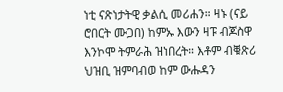ነቲ ናጽነታትዊ ቃልሲ መሪሐን። ዛኑ (ናይ ሮበርት ሙጋበ) ከምኡ እውን ዛፑ ብጆስዋ እንኮሞ ትምራሕ ዝነበረት። እቶም ብቑጽሪ ህዝቢ ዝምባብወ ከም ውሑዳን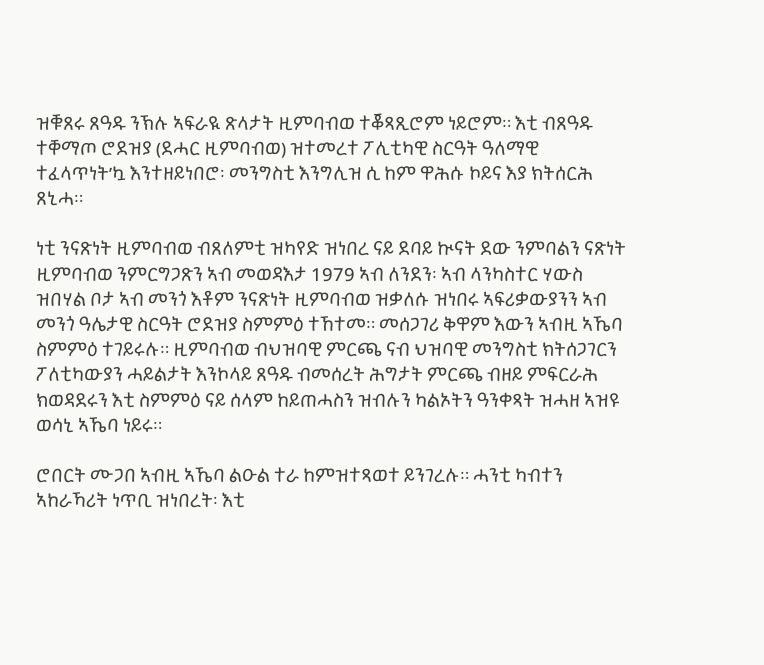ዝቑጸሩ ጸዓዱ ንኽሉ ኣፍራዪ ጽላታት ዚምባብወ ተቖጻጺሮም ነይሮም። እቲ ብጸዓዱ ተቐማጦ ሮደዝያ (ደሓር ዚምባብወ) ዝተመረተ ፖሊቲካዊ ስርዓት ዓለማዊ ተፈላጥነት’ኳ እንተዘይነበሮ፡ መንግስቲ እንግሊዝ ሲ ከም ዋሕሱ ኮይና እያ ክትሰርሕ ጸኒሓ።

ነቲ ንናጽነት ዚምባብወ ብጸለምቲ ዝካየድ ዝነበረ ናይ ደባይ ኲናት ደው ንምባልን ናጽነት ዚምባብወ ንምርግጋጽን ኣብ መወዳእታ 1979 ኣብ ለንደን፡ ኣብ ላንካስተር ሃውስ ዝበሃል ቦታ ኣብ መንጎ እቶም ንናጽነት ዚምባብወ ዝቃለሱ ዝነበሩ ኣፍሪቃውያንን ኣብ መንጎ ዓሌታዊ ስርዓት ሮደዝያ ስምምዕ ተኸተመ። መሰጋገሪ ቅዋም እውን ኣብዚ ኣኼባ ስምምዕ ተገይሩሉ። ዚምባብወ ብህዝባዊ ምርጫ ናብ ህዝባዊ መንግስቲ ክትሰጋገርን ፖለቲካውያን ሓይልታት እንኮላይ ጸዓዱ ብመሰረት ሕግታት ምርጫ ብዘይ ምፍርራሕ ክወዳደሩን እቲ ስምምዕ ናይ ሰላም ከይጠሓስን ዝብሉን ካልኦትን ዓንቀጻት ዝሓዘ ኣዝዩ ወሳኒ ኣኼባ ነይሩ።

ሮበርት ሙጋበ ኣብዚ ኣኼባ ልዑል ተራ ከምዝተጻወተ ይንገረሉ። ሓንቲ ካብተን ኣከራኻሪት ነጥቢ ዝነበረት፡ እቲ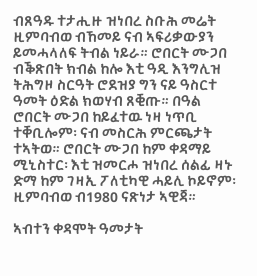ብጸዓዱ ተታሒዙ ዝነበረ ስቡሕ መሬት ዚምባብወ ብኸመይ ናብ ኣፍሪቃውያን ይመሓላለፍ ትብል ነይራ። ሮበርት ሙጋበ ብቕጽበት ክብል ከሎ እቲ ዓዲ እንግሊዝ ትሕግዞ ስርዓት ሮደዝያ ግን ናይ ዓስርተ ዓመት ዕድል ክወሃብ ጸቒጡ። በዓል ሮበርት ሙጋበ ከይፈተዉ ነዛ ነጥቢ ተቐቢሎም፡ ናብ መስርሕ ምርጫታት ተኣትወ። ሮበርት ሙጋበ ከም ቀዳማይ ሚኒስተር፡ እቲ ዝመርሖ ዝነበረ ሰልፊ ዛኑ ድማ ከም ገዛኢ ፖለቲካዊ ሓይሊ ኮይኖም፡ ዚምባብወ ብ1980 ናጽነታ ኣዊጃ።

ኣብተን ቀዳሞት ዓመታት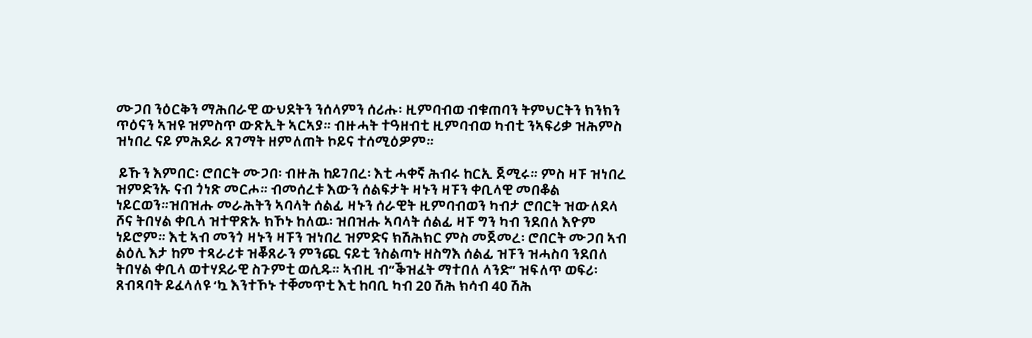ሙጋበ ንዕርቅን ማሕበራዊ ውህደትን ንሰላምን ሰሪሑ፡ ዚምባብወ ብቁጠባን ትምህርትን ክንክን ጥዕናን ኣዝዩ ዝምስጥ ውጽኢት ኣርኣያ። ብዙሓት ተዓዘብቲ ዚምባብወ ካብቲ ንኣፍሪቃ ዝሕምስ ዝነበረ ናይ ምሕደራ ጸገማት ዘምለጠት ኮይና ተሰሚዕዎም።

 ይኹን እምበር፡ ሮበርት ሙጋበ፡ ብዙሕ ከይገበረ፡ እቲ ሓቀኛ ሕብሩ ከርኢ ጀሚሩ። ምስ ዛፑ ዝነበረ ዝምድንኡ ናብ ጎነጽ መርሖ። ብመሰረቱ እውን ሰልፍታት ዛኑን ዛፑን ቀቢላዊ መበቆል ነይርወን።ዝበዝሑ መራሕትን ኣባላት ሰልፊ ዛኑን ሰራዊት ዚምባብወን ካብታ ሮበርት ዝውለደላ ሾና ትበሃል ቀቢላ ዝተዋጽኡ ክኾኑ ከለዉ፡ ዝበዝሑ ኣባላት ሰልፊ ዛፑ ግን ካብ ንደበለ እዮም ነይሮም። እቲ ኣብ መንጎ ዛኑን ዛፑን ዝነበረ ዝምድና ክሽሕክር ምስ መጀመረ፡ ሮበርት ሙጋበ ኣብ ልዕሊ እታ ከም ተጻራሪቱ ዝቖጸራን ምንጪ ናይቲ ንስልጣኑ ዘስግእ ሰልፊ ዝፑን ዝሓስባ ንደበለ ትበሃል ቀቢላ ወተሃደራዊ ስጉምቲ ወሲዱ። ኣብዚ ብ“ቕዝፈት ማተበለ ላንድ” ዝፍለጥ ወፍሪ፡ ጸብጻባት ይፈላለዩ ‘ኳ እንተኾኑ ተቐመጥቲ እቲ ከባቢ ካብ 20 ሽሕ ክሳብ 40 ሽሕ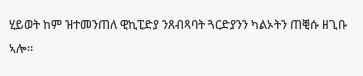ሂይወት ከም ዝተመንጠለ ዊኪፒድያ ንጸብጻባት ጓርድያንን ካልኦትን ጠቒሱ ዘጊቡ ኣሎ።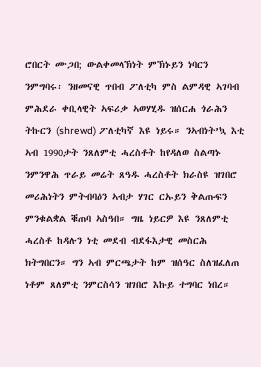ሮበርት ሙጋበ; ውልቀመላኽነት ምኽኑይን ነባርን ንምግባሩ፡ ንዘመናዊ ጥበብ ፖለቲካ ምስ ልምዳዊ ኣገባብ ምሕደራ ቀቢላዊት ኣፍሪቃ ኣወሃሂዱ ዝሰርሐ ጎራሕን ትኩርን (shrewd) ፖለቲካኛ እዩ ነይሩ። ንኣብነት’ኳ እቲ ኣብ 1990ታት ንጸለምቲ ሓረስቶት ከየዳለወ ስልጣኑ ንምንዋሕ ጥራይ መሬት ጸዓዱ ሓረስቶት ክራስዩ ዝገበሮ መሪሕነትን ምትብባዕን ኣብታ ሃገር ርኡይን ቅልጡፍን ምንቁልቋል ቑጠባ ኣስዓበ። ግዜ ነይርዎ እዩ ንጸለምቲ ሓረስቶ ከዳሉን ነቲ መደብ ብደፋእታዊ መስርሕ ክትግበርን። ግን ኣብ ምርጫታት ከም ዝሰዓር ስለዝፈለጠ ነቶም ጸለምቲ ንምርስሳን ዝገበሮ እኩይ ተግባር ነበረ።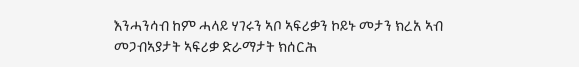እንሓንሳብ ከም ሓላይ ሃገሩን ኣቦ ኣፍሪቃን ኮይኑ መታን ክረአ ኣብ መጋብኣያታት ኣፍሪቃ ድራማታት ክሰርሕ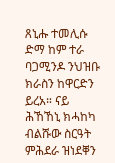ጸኒሑ ተመሊሱ ድማ ከም ተራ ባጋሚንዶ ንህዝቡ ክራስን ከዋርድን ይረአ። ናይ ሕኸኸኒ ክሓከካ ብልሹው ስርዓት ምሕደራ ዝነደቐን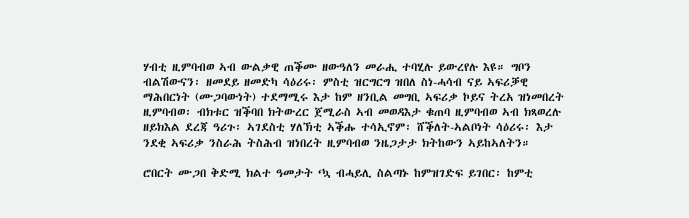ሃብቲ ዚምባብወ ኣብ ውልቃዊ ጠቕሙ ዘውዓለን መራሒ ተባሂሉ ይውረየሉ እዩ። ግቦን ብልሽውናን፡ ዘመደይ ዘመድካ ሳዕሪሩ፡ ምስቲ ዝርግርግ ዝበለ ስነ-ሓሳብ ናይ ኣፍሪቓዊ ማሕበርነት (ሙጋባውነት) ተደማሚሩ እታ ከም ዘንቢል መግቢ ኣፍሪቃ ኮይና ትረአ ዝነመበረት ዚምባብወ፡ ብክቱር ዝቕባበ ክትውረር ጀሚራስ ኣብ መወዳእታ ቁጠባ ዚምባብወ ኣብ ክጻወረሉ ዘይክእል ደረጃ ዓሪጉ፡ ኣገደስቲ ሃለኽቲ ኣቕሑ ተሳኢኖም፡ ሸቕለት-ኣልቦነት ሳዕሪሩ፡ እታ ንደቂ ኣፍሪቃ ንስራሕ ትስሕብ ዝነበረት ዚምባብወ ንዜጋታታ ክትከውን ኣይከኣለትን።

ሮበርት ሙጋበ ቅድሚ ክልተ ዓመታት ‘ኳ ብሓይሊ ስልጣኑ ከምዝገድፍ ይገበር፡ ከምቲ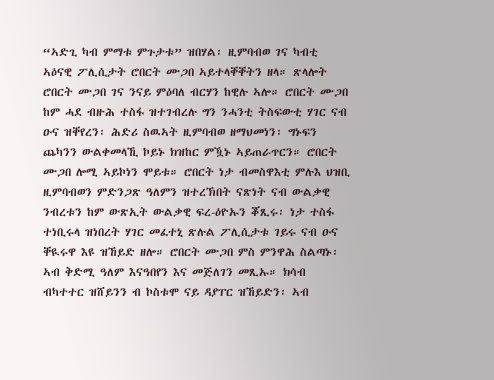“ኣድጊ ካብ ምማቱ ምጉታቱ” ዝበሃል፡ ዚምባብወ ገና ካብቲ ኣዕናዊ ፖሊሲታት ሮበርት ሙጋበ ኣይተላቐቐትን ዘላ። ጽላሎት ሮበርት ሙጋበ ገና ንናይ ምዕባለ ብርሃን ከዊሉ ኣሎ። ሮበርት ሙጋበ ከም ሓደ ብዙሕ ተስፋ ዝተገብረሉ ግን ንሓንቲ ትስፍውቲ ሃገር ናብ ዑና ዝቐየረን፡ ሕድሪ ስዉኣት ዚምባብወ ዘማህመነን፡ ግኑፍን ጨካንን ውልቀመላኺ ኮይኑ ክዝከር ምዃኑ ኣይጠራጥርን። ሮበርት ሙጋበ ሎሚ ኣይኮነን ሞይቱ። ሮበርት ነታ ብመስዋእቲ ምሉእ ህዝቢ ዚምባብወን ምድንጋጽ ዓለምን ዝተረኽበት ናጽነት ናብ ውልቃዊ ንብረቱን ከም ውጽኢት ውልቃዊ ፍረ-ዕዮኡን ቖጺሩ፡ ነታ ተስፋ ተነቢሩላ ዝነበረት ሃገር መፈተኒ ጽሉል ፖሊሲታቱ ገይሩ ናብ ዑና ቐዪሩዋ እዩ ዝኸይድ ዘሎ። ሮበርት ሙጋበ ምስ ምንዋሕ ስልጣኑ፡ ኣብ ቅድሚ ዓለም እናዓበየን እና መጅለገን መጺኡ። ክሳብ ብካተተር ዝሸይንን ብ ኮስቱሞ ናይ ዳያፐር ዝኸይድን፡ ኣብ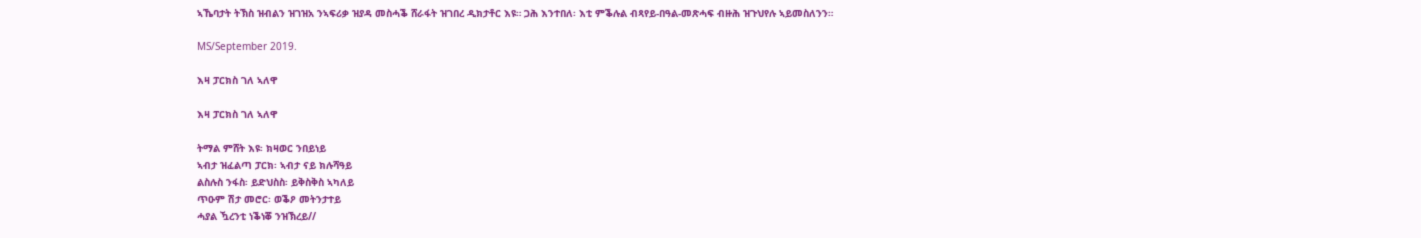ኣኼባታት ትኽስ ዝብልን ዝገዝአ ንኣፍሪቃ ዝያዳ መስሓቕ ሸራፋት ዝገበረ ዲክታቶር እዩ። ጋሕ እንተበለ፡ እቲ ምቕሉል ብጻየይ-በዓል-መጽሓፍ ብዙሕ ዝጉህየሉ ኣይመስለንን።

MS/September 2019.

እዛ ፓርክስ ገለ ኣለዋ

እዛ ፓርክስ ገለ ኣለዋ

ትማል ምሸት እዩ፡ ክዛወር ንበይነይ
ኣብታ ዝፈልጣ ፓርክ፡ ኣብታ ናይ ክሉሻዓይ
ልስሉስ ንፋስ፡ ይድህስስ፡ ይቅስቅስ ኣካለይ
ጥዑም ሽታ መሮር፡ ወቕዖ መትንታተይ
ሓያል ዃረንቲ ነቕነቖ ንዝኽረይ//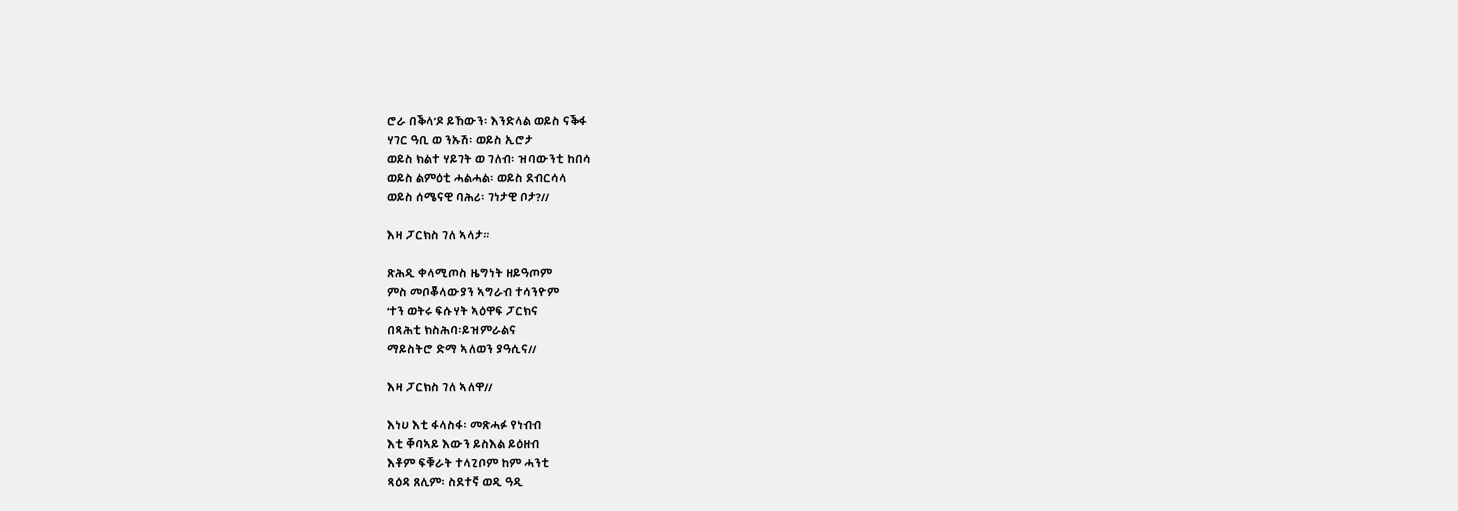ሮራ በቕላ’ዶ ይኸውን፡ እንድላል ወይስ ናቕፋ
ሃገር ዓቢ ወ ንኡሽ፡ ወይስ ኢሮታ
ወይስ ክልተ ሃይገት ወ ገለብ፡ ዝባውንቲ ከበሳ
ወይስ ልምዕቲ ሓልሓል፡ ወይስ ደብርሳላ
ወይስ ሰሜናዊ ባሕሪ፡ ገነታዊ ቦታ?//

እዛ ፓርክስ ገለ ኣላታ።

ጽሕዲ ቀላሚጦስ ዜግነት ዘይዓጦም
ምስ መቦቖላውያን ኣግራብ ተሳንዮም
‘ተን ወትሩ ፍሱሃት ኣዕዋፍ ፓርክና
በጻሕቲ ክስሕባ፡ይዝምራልና
ማይስትሮ ድማ ኣለወን ያዓሲና//

እዛ ፓርክስ ገለ ኣለዋ//

እነሀ እቲ ፋላስፋ፡ መጽሓፉ የነብብ
እቲ ቐባኣይ እውን ይስእል ይዕዘብ
እቶም ፍቑራት ተላጊቦም ከም ሓንቲ
ጻዕዳ ጸሊም፡ ስደተኛ ወዲ ዓዲ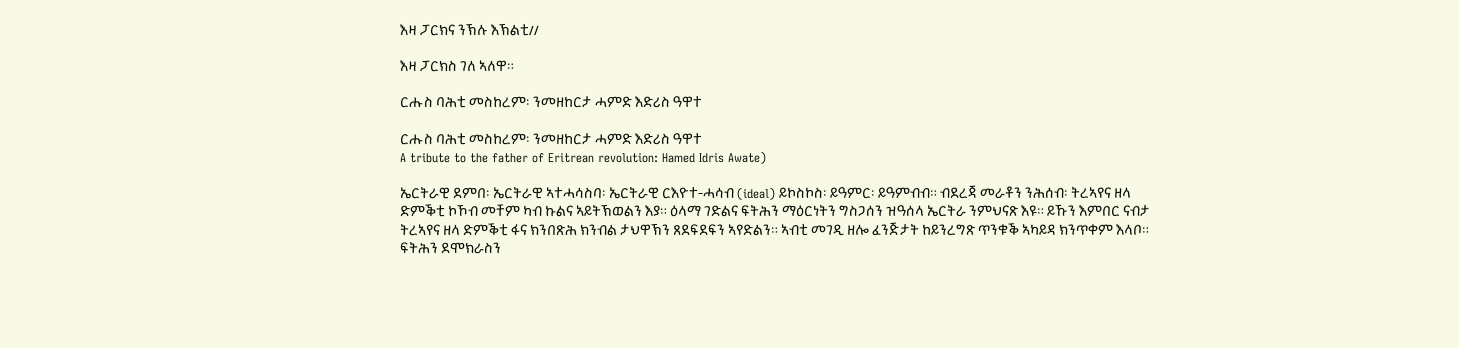እዛ ፓርክና ንኽሉ እኽልቲ//

እዛ ፓርክስ ገለ ኣለዋ።

ርሑስ ባሕቲ መስከረም፡ ንመዘከርታ ሓምድ እድሪስ ዓዋተ

ርሑስ ባሕቲ መስከረም፡ ንመዘከርታ ሓምድ እድሪስ ዓዋተ
A tribute to the father of Eritrean revolution: Hamed Idris Awate)

ኤርትራዊ ደምበ፡ ኤርትራዊ ኣተሓሳስባ፡ ኤርትራዊ ርእዮተ-ሓሳብ (ideal) ይኮስኮስ፡ ይዓምር፡ ይዓምብብ። ብደረጃ መራቶን ንሕሰብ፡ ትረኣየና ዘላ ድምቕቲ ኮኾብ መቸም ካብ ኩልና ኣይትኽወልን እያ። ዕላማ ገድልና ፍትሕን ማዕርነትን ግስጋሰን ዝዓሰላ ኤርትራ ንምህናጽ እዩ። ይኹን እምበር ናብታ ትረኣየና ዘላ ድምቕቲ ፋና ክንበጽሕ ክንብል ታህዋኽን ጸደፍደፍን ኣየድልን። ኣብቲ መገዲ ዘሎ ፈንጅታት ከይንረግጽ ጥንቁቕ ኣካይዳ ክንጥቀም እላቦ። ፍትሕን ደሞክራስን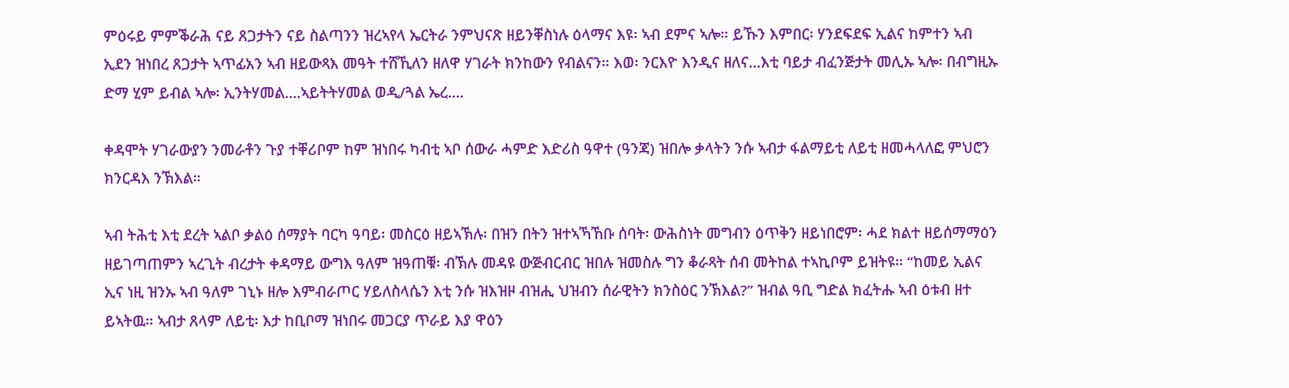ምዕሩይ ምምቕራሕ ናይ ጸጋታትን ናይ ስልጣንን ዝረኣየላ ኤርትራ ንምህናጽ ዘይንቐስነሉ ዕላማና እዩ፡ ኣብ ደምና ኣሎ። ይኹን እምበር፡ ሃንደፍደፍ ኢልና ከምተን ኣብ ኢደን ዝነበረ ጸጋታት ኣጥፊአን ኣብ ዘይውጻእ መዓት ተሸኺለን ዘለዋ ሃገራት ክንከውን የብልናን። እወ፡ ንርእዮ እንዲና ዘለና…እቲ ባይታ ብፈንጅታት መሊኡ ኣሎ፡ በብግዚኡ ድማ ሂም ይብል ኣሎ፡ ኢንትሃመል….ኣይትትሃመል ወዲ/ጓል ኤረ….

ቀዳሞት ሃገራውያን ንመራቶን ጉያ ተቐሪቦም ከም ዝነበሩ ካብቲ ኣቦ ሰውራ ሓምድ እድሪስ ዓዋተ (ዓንጃ) ዝበሎ ቃላትን ንሱ ኣብታ ፋልማይቲ ለይቲ ዘመሓላለፎ ምህሮን ክንርዳእ ንኽእል።

ኣብ ትሕቲ እቲ ደረት ኣልቦ ቃልዕ ሰማያት ባርካ ዓባይ፡ መስርዕ ዘይኣኽሉ፡ በዝን በትን ዝተኣኻኸቡ ሰባት፡ ውሕስነት መግብን ዕጥቅን ዘይነበሮም፡ ሓደ ክልተ ዘይሰማማዕን ዘይገጣጠምን ኣረጊት ብረታት ቀዳማይ ውግእ ዓለም ዝዓጠቑ፡ ብኽሉ መዳዩ ውጅብርብር ዝበሉ ዝመስሉ ግን ቆራጻት ሰብ መትከል ተኣኪቦም ይዝትዩ። “ከመይ ኢልና ኢና ነዚ ዝንኡ ኣብ ዓለም ገኒኑ ዘሎ እምብራጦር ሃይለስላሴን እቲ ንሱ ዝእዝዞ ብዝሒ ህዝብን ሰራዊትን ክንስዕር ንኽእል?” ዝብል ዓቢ ግድል ክፈትሑ ኣብ ዕቱብ ዘተ ይኣትዉ። ኣብታ ጸላም ለይቲ፡ እታ ከቢቦማ ዝነበሩ መጋርያ ጥራይ እያ ዋዕን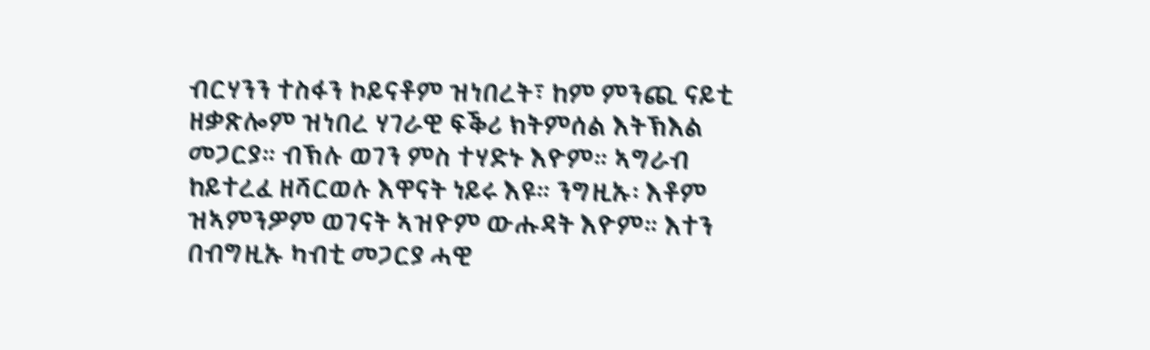ብርሃንን ተስፋን ኮይናቶም ዝነበረት፣ ከም ምንጪ ናይቲ ዘቃጽሎም ዝነበረ ሃገራዊ ፍቕሪ ክትምሰል እትኽእል መጋርያ። ብኽሉ ወገን ምስ ተሃድኑ እዮም። ኣግራብ ከይተረፈ ዘሻርወሉ እዋናት ነይሩ እዩ። ንግዚኡ፡ እቶም ዝኣምንዎም ወገናት ኣዝዮም ውሑዳት እዮም። እተን በብግዚኡ ካብቲ መጋርያ ሓዊ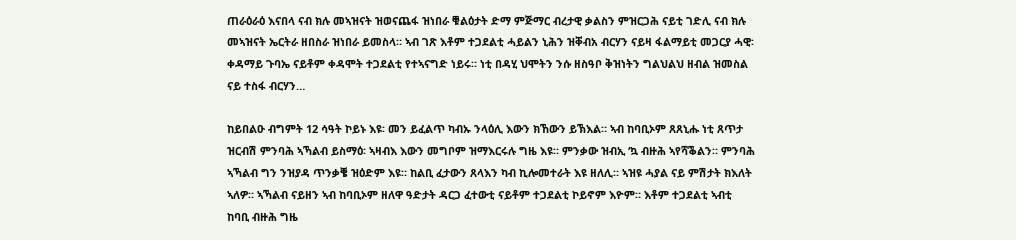ጠራዕራዕ እናበላ ናብ ክሉ መኣዝናት ዝወናጨፋ ዝነበራ ቑልዕታት ድማ ምጅማር ብረታዊ ቃልስን ምዝርጋሕ ናይቲ ገድሊ ናብ ክሉ መኣዝናት ኤርትራ ዘበስራ ዝነበራ ይመስላ። ኣብ ገጽ እቶም ተጋደልቲ ሓይልን ኒሕን ዝቐብአ ብርሃን ናይዛ ፋልማይቲ መጋርያ ሓዊ፡ ቀዳማይ ጉባኤ ናይቶም ቀዳሞት ተጋደልቲ የተኣናግድ ነይሩ። ነቲ በዳሂ ህሞትን ንሱ ዘስዓቦ ቅዝነትን ግልህልህ ዘብል ዝመስል ናይ ተስፋ ብርሃን…

ከይበልዑ ብግምት 12 ሳዓት ኮይኑ እዩ፡ መን ይፈልጥ ካብኡ ንላዕሊ እውን ክኸውን ይኽእል። ኣብ ከባቢኦም ጸጸኒሑ ነቲ ጸጥታ ዝርብሽ ምንባሕ ኣኻልብ ይስማዕ፡ ኣዛብእ እውን መግቦም ዝማእርሩሉ ግዜ እዩ። ምንቃው ዝብኢ ‘ኳ ብዙሕ ኣየሻቕልን። ምንባሕ ኣኻልብ ግን ንዝያዳ ጥንቃቔ ዝዕድም እዩ። ከልቢ ፈታውን ጸላእን ካብ ኪሎመተራት እዩ ዘለሊ። ኣዝዩ ሓያል ናይ ምሽታት ክእለት ኣለዎ። ኣኻልብ ናይዘን ኣብ ከባቢኦም ዘለዋ ዓድታት ዳርጋ ፈተውቲ ናይቶም ተጋደልቲ ኮይኖም እዮም። እቶም ተጋደልቲ ኣብቲ ከባቢ ብዙሕ ግዜ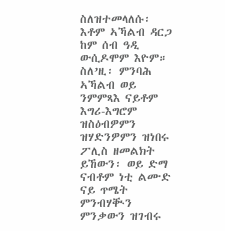ስለዝተመላለሱ፡ እቶም ኣኻልብ ዳርጋ ከም ሰብ ዓዲ ውሲዶሞም እዮም። ስለ’ዚ፡ ምንባሕ ኣኻልብ ወይ ንምምጻእ ናይቶም እግሪ-እግሮም ዝስዕብዎምን ዝሃድንዎምን ዝነበሩ ፖሊስ ዘመልክት ይኸውን፡ ወይ ድማ ናብቶም ነቲ ልሙድ ናይ ጥሜት ምንብሃቚን ምንቃውን ዝገብሩ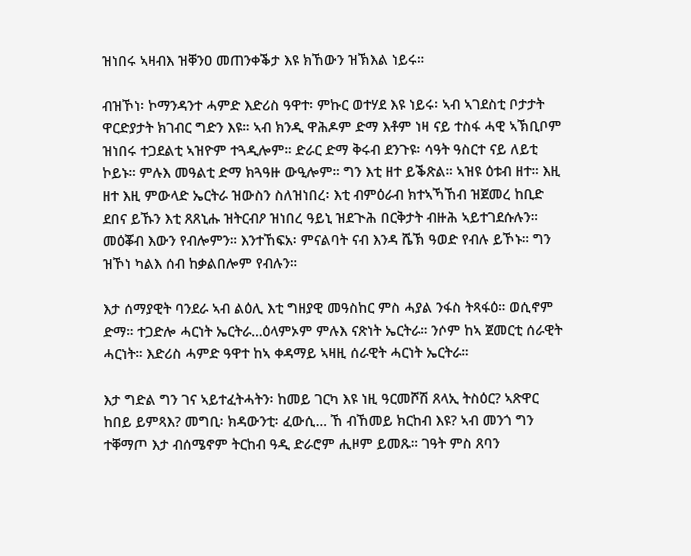ዝነበሩ ኣዛብእ ዝቐንዐ መጠንቀቕታ እዩ ክኸውን ዝኽእል ነይሩ።

ብዝኾነ፡ ኮማንዳንተ ሓምድ እድሪስ ዓዋተ፡ ምኩር ወተሃደ እዩ ነይሩ፡ ኣብ ኣገደስቲ ቦታታት ዋርድያታት ክገብር ግድን እዩ። ኣብ ክንዲ ዋሕዶም ድማ እቶም ነዛ ናይ ተስፋ ሓዊ ኣኽቢቦም ዝነበሩ ተጋደልቲ ኣዝዮም ተጓዲሎም። ድራር ድማ ቅሩብ ደንጉዩ፡ ሳዓት ዓስርተ ናይ ለይቲ ኮይኑ። ምሉእ መዓልቲ ድማ ክጓዓዙ ውዒሎም። ግን እቲ ዘተ ይቕጽል። ኣዝዩ ዕቱብ ዘተ። እዚ ዘተ እዚ ምውላድ ኤርትራ ዝውስን ስለዝነበረ፡ እቲ ብምዕራብ ክተኣኻኸብ ዝጀመረ ከቢድ ደበና ይኹን እቲ ጸጸኒሑ ዝትርብዖ ዝነበረ ዓይኒ ዝደጒሕ በርቅታት ብዙሕ ኣይተገደሱሉን። መዕቖብ እውን የብሎምን። እንተኸፍአ፡ ምናልባት ናብ እንዳ ሼኽ ዓወድ የብሉ ይኾኑ። ግን ዝኾነ ካልእ ሰብ ከቃልበሎም የብሉን።

እታ ሰማያዊት ባንደራ ኣብ ልዕሊ እቲ ግዘያዊ መዓስከር ምስ ሓያል ንፋስ ትጻፋዕ። ወሲኖም ድማ። ተጋድሎ ሓርነት ኤርትራ…ዕላምኦም ምሉእ ናጽነት ኤርትራ። ንሶም ከኣ ጀመርቲ ሰራዊት ሓርነት። እድሪስ ሓምድ ዓዋተ ከኣ ቀዳማይ ኣዛዚ ሰራዊት ሓርነት ኤርትራ።

እታ ግድል ግን ገና ኣይተፈትሓትን፡ ከመይ ገርካ እዩ ነዚ ዓርመሾሽ ጸላኢ ትስዕር? ኣጽዋር ከበይ ይምጻእ? መግቢ፡ ክዳውንቲ፡ ፈውሲ… ኸ ብኸመይ ክርከብ እዩ? ኣብ መንጎ ግን ተቐማጦ እታ ብሰሜኖም ትርከብ ዓዲ ድራሮም ሒዞም ይመጹ። ገዓት ምስ ጸባን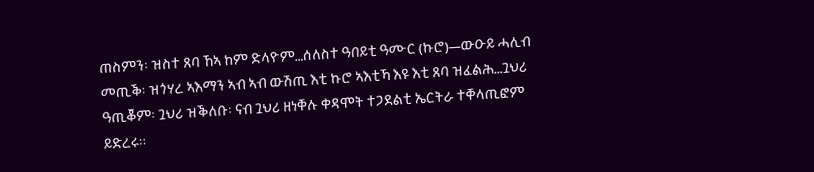ጠስምን፡ ዝስተ ጸባ ኸኣ ከም ድላዮም…ሰለስተ ዓበይቲ ዓሙር (ኩሮ)—ውዑይ ሓሊብ መጢቕ፡ ዝጎሃረ ኣእማን ኣብ ኣብ ውሽጢ እቲ ኩሮ ኣእቲኻ እዩ እቲ ጸባ ዝፈልሕ…ጓህሪ ዓጢቖም፡ ጓህሪ ዝቕለቡ፡ ናብ ጓህሪ ዘነቐሉ ቀዳሞት ተጋደልቲ ኤርትራ ተቐላጢፎም ይድረሩ።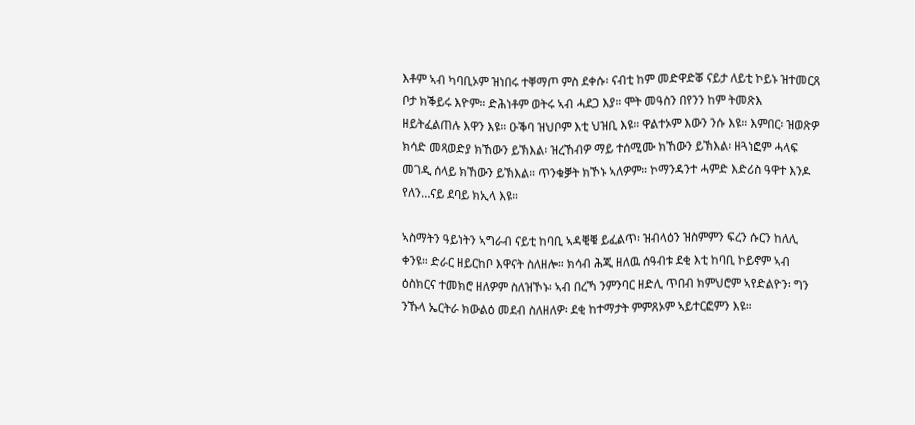እቶም ኣብ ካባቢኦም ዝነበሩ ተቐማጦ ምስ ደቀሱ፡ ናብቲ ከም መድዋድቖ ናይታ ለይቲ ኮይኑ ዝተመርጸ ቦታ ክቕይሩ እዮም። ድሕነቶም ወትሩ ኣብ ሓደጋ እያ። ሞት መዓስን በየንን ከም ትመጽእ ዘይትፈልጠሉ እዋን እዩ። ዑቕባ ዝህቦም እቲ ህዝቢ እዩ። ዋልተኦም እውን ንሱ እዩ። እምበር፡ ዝወጽዎ ክሳድ መጻወድያ ክኸውን ይኽእል፡ ዝረኸብዎ ማይ ተሰሚሙ ክኸውን ይኽእል፡ ዘጓነፎም ሓላፍ መገዲ ሰላይ ክኸውን ይኽእል። ጥንቁቓት ክኾኑ ኣለዎም። ኮማንዳንተ ሓምድ እድሪስ ዓዋተ እንዶ የለን…ናይ ደባይ ክኢላ እዩ።

ኣስማትን ዓይነትን ኣግራብ ናይቲ ከባቢ ኣዳቒቑ ይፈልጥ፡ ዝብላዕን ዝስምምን ፍረን ሱርን ከለሊ ቀንዩ። ድራር ዘይርከቦ እዋናት ስለዘሎ። ክሳብ ሕጂ ዘለዉ ሰዓብቱ ደቂ እቲ ከባቢ ኮይኖም ኣብ ዕስክርና ተመክሮ ዘለዎም ስለዝኾኑ፡ ኣብ በረኻ ንምንባር ዘድሊ ጥበብ ክምህሮም ኣየድልዮን፡ ግን ንኹላ ኤርትራ ክውልዕ መደብ ስለዘለዎ፡ ደቂ ከተማታት ምምጸኦም ኣይተርፎምን እዩ።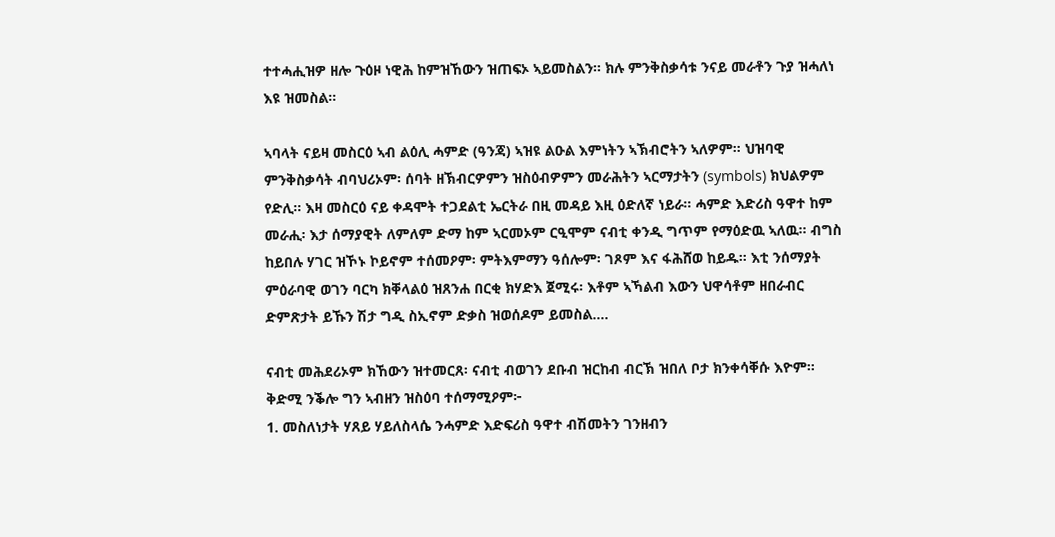ተተሓሒዝዎ ዘሎ ጉዕዞ ነዊሕ ከምዝኸውን ዝጠፍኦ ኣይመስልን። ክሉ ምንቅስቃሳቱ ንናይ መራቶን ጉያ ዝሓለነ እዩ ዝመስል።

ኣባላት ናይዛ መስርዕ ኣብ ልዕሊ ሓምድ (ዓንጃ) ኣዝዩ ልዑል እምነትን ኣኽብሮትን ኣለዎም። ህዝባዊ ምንቅስቃሳት ብባህሪኦም፡ ሰባት ዘኽብርዎምን ዝስዕብዎምን መራሕትን ኣርማታትን (symbols) ክህልዎም የድሊ። እዛ መስርዕ ናይ ቀዳሞት ተጋደልቲ ኤርትራ በዚ መዳይ እዚ ዕድለኛ ነይራ። ሓምድ እድሪስ ዓዋተ ከም መራሒ፡ እታ ሰማያዊት ለምለም ድማ ከም ኣርመኦም ርዒሞም ናብቲ ቀንዲ ግጥም የማዕድዉ ኣለዉ። ብግስ ከይበሉ ሃገር ዝኾኑ ኮይኖም ተሰመዖም፡ ምትእምማን ዓሰሎም፡ ገጾም እና ፋሕሸወ ከይዱ። እቲ ንሰማያት ምዕራባዊ ወገን ባርካ ክቐላልዕ ዝጸንሐ በርቂ ክሃድእ ጀሚሩ፡ እቶም ኣኻልብ እውን ህዋሳቶም ዘበራብር ድምጽታት ይኹን ሽታ ግዲ ስኢኖም ድቃስ ዝወሰዶም ይመስል….

ናብቲ መሕደሪኦም ክኸውን ዝተመርጸ፡ ናብቲ ብወገን ደቡብ ዝርከብ ብርኽ ዝበለ ቦታ ክንቀሳቐሱ እዮም። ቅድሚ ንቕሎ ግን ኣብዘን ዝስዕባ ተሰማሚዖም፦
1. መስለነታት ሃጸይ ሃይለስላሴ ንሓምድ እድፍሪስ ዓዋተ ብሽመትን ገንዘብን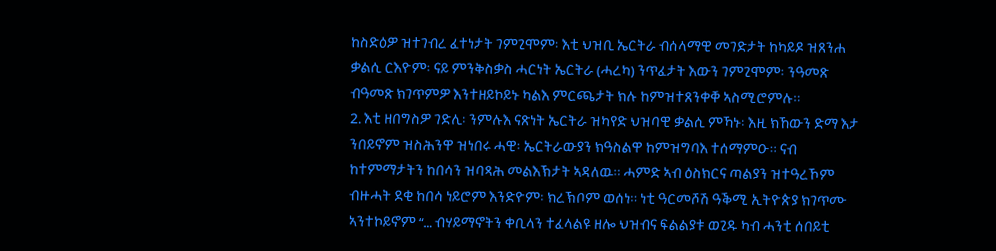ከስድዕዎ ዝተገብረ ፈተነታት ገምጊሞም፡ እቲ ህዝቢ ኤርትራ ብሰላማዊ መገድታት ከካይዶ ዝጸንሐ ቃልሲ ርእዮም፡ ናይ ምንቅስቃስ ሓርነት ኤርትራ (ሓረካ) ንጥፈታት እውን ገምጊሞም፡ ንዓመጽ ብዓመጽ ክገጥምዎ እንተዘይኮይኑ ካልእ ምርጫታት ክሉ ከምዝተጸንቀቐ ኣስሚሮምሉ።
2. እቲ ዘበግስዎ ገድሊ፡ ንምሉእ ናጽነት ኤርትራ ዝካየድ ህዝባዊ ቃልሲ ምኻኑ፡ እዚ ክኸውን ድማ እታ ንበይኖም ዝስሕንዋ ዝነበሩ ሓዊ፡ ኤርትራውያን ክዓስልዋ ከምዝግባእ ተሰማምዑ። ናብ ከተምማታትን ከበሳን ዝባጻሕ መልእኽታት ኣዳለዉ። ሓምድ ኣብ ዕስክርና ጣልያን ዝተዓረኾም ብዙሓት ደቂ ከበሳ ነይሮም እንድዮም፡ ክረኽቦም ወሰነ። ነቲ ዓርመሾሽ ዓቕሚ ኢትዮጵያ ክገጥሙ ኣንተኮይኖም “… ብሃይማኖትን ቀቢላን ተፈላልዩ ዘሎ ህዝብና ፍልልያቱ ወጊዱ ካብ ሓንቲ ሰበይቲ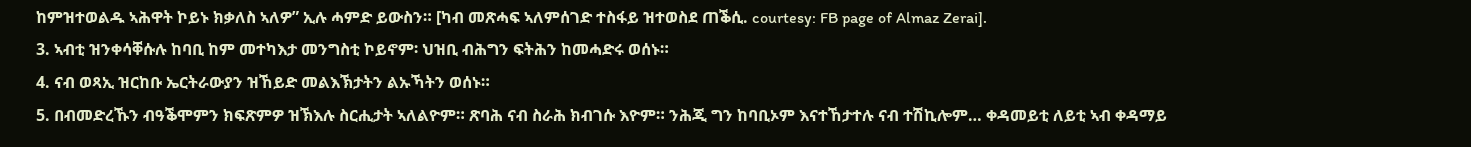ከምዝተወልዱ ኣሕዋት ኮይኑ ክቃለስ ኣለዎ” ኢሉ ሓምድ ይውስን። [ካብ መጽሓፍ ኣለምሰገድ ተስፋይ ዝተወስደ ጠቕሲ. courtesy: FB page of Almaz Zerai].
3. ኣብቲ ዝንቀሳቐሱሉ ከባቢ ከም መተካእታ መንግስቲ ኮይኖም፡ ህዝቢ ብሕግን ፍትሕን ከመሓድሩ ወሰኑ።
4. ናብ ወጻኢ ዝርከቡ ኤርትራውያን ዝኸይድ መልእኽታትን ልኡኻትን ወሰኑ።
5. በብመድረኹን ብዓቕሞምን ክፍጽምዎ ዝኽእሉ ስርሒታት ኣለልዮም። ጽባሕ ናብ ስራሕ ክብገሱ እዮም። ንሕጂ ግን ከባቢኦም እናተኸታተሉ ናብ ተሽኪሎም… ቀዳመይቲ ለይቲ ኣብ ቀዳማይ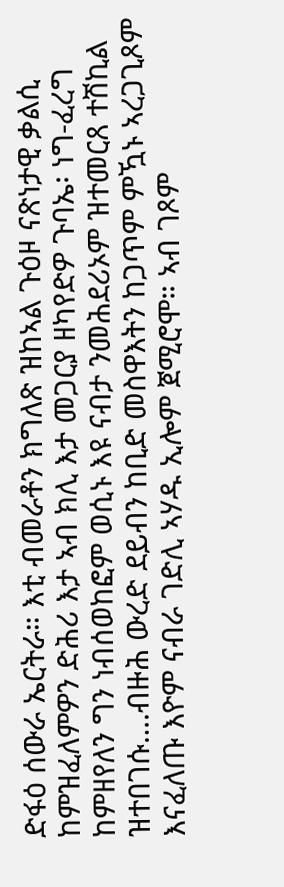ድፋዕ ሰውራ ኤርትራ። እቲ ብመራቶን ክግለጽ ዝከኣል ጉዕዞ ናጽነታዊ ቃልሲ ከምዝፈለምዎን ድሕሪ እታ ኣብ ክሊ እታ መጋርያ ዘካየድዎ ጉባኤ፡ ነግ-ፈረግ ከምዘየለን ግን ነብሰወከፎም ወሲኑ እዩ ናብታ ንመሕደሪኦም ዝተመርጸ ተሽኪል ዝተበገሱ….ብዙሕ ውረድ ደይብን ከቢድ መስዋእትን ከጋጥም ምዃኑ ኣረጋጊጾም እናፈለጡ እዮም ናብራ ገድሊ ኣሃዱ ኢሎም ጀሚሮሞ። ኣብ ገጾም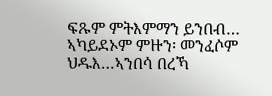ፍጹም ምትእምማን ይንበብ… ኣካይደኦም ምዙን፡ መንፈሶም ህዱእ…ኣንበሳ በረኻ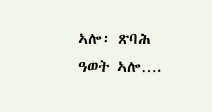ኣሎ፡ ጽባሕ ዓወት ኣሎ….